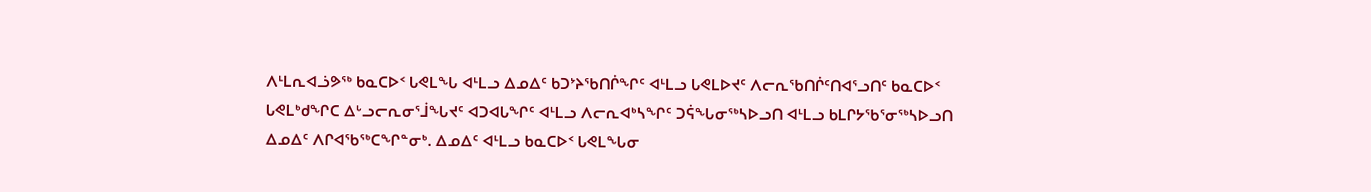ᐱᒻᒪᕆᐊᓘᕗᖅ ᑲᓇᑕᐅᑉ ᒐᕙᒪᖓ ᐊᒻᒪᓗ ᐃᓄᐃᑦ ᑲᑐᔾᔨᖃᑎᒌᖏᑦ ᐊᒻᒪᓗ ᒐᕙᒪᐅᔪᑦ ᐱᓕᕆᖃᑎᒌᑦᑎᐊᕐᓗᑎᑦ ᑲᓇᑕᐅᑉ ᒐᕙᒪᒃᑯᖏᑕ ᐃᒡᓗᓕᕆᓂᕐᒨᖓᔪᑦ ᐊᑐᐊᒐᖏᑦ ᐊᒻᒪᓗ ᐱᓕᕆᐊᒃᓴᖏᑦ ᑐᕌᖓᓂᖅᓴᐅᓗᑎ ᐊᒻᒪᓗ ᑲᒪᒋᔭᖃᕐᓂᖅᓴᐅᓗᑎ ᐃᓄᐃᑦ ᐱᒋᐊᖃᖅᑕᖏᓐᓂᒃ. ᐃᓄᐃᑦ ᐊᒻᒪᓗ ᑲᓇᑕᐅᑉ ᒐᕙᒪᖓᓂ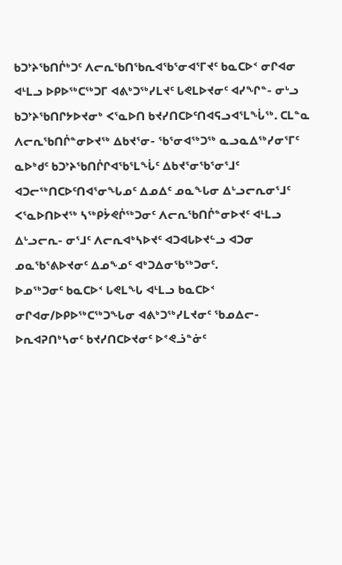ᑲᑐᔾᔨᖃᑎᒌᒃᑐᑦ ᐱᓕᕆᖃᑎᖃᕆᐊᖃᕐᓂᐊᕐᒥᔪᑦ ᑲᓇᑕᐅᑉ ᓂᒋᐊᓂ ᐊᒻᒪᓗ ᐅᑭᐅᖅᑕᖅᑐᒥ ᐊᕕᒃᑐᖅᓯᒪᔪᑦ ᒐᕙᒪᐅᔪᓂᑦ ᐊᓯᖏᓐ- ᓂᒡᓗ ᑲᑐᔾᔨᖃᑎᒋᔭᐅᔪᓂᒃ ᐸᕐᓇᐅᑎ ᑲᔪᓯᑎᑕᐅᑦᑎᐊᕋᓗᐊᕐᒪᖔᖅ. ᑕᒪᓐᓇ ᐱᓕᕆᖃᑎᒌᓐᓂᐅᔪᖅ ᐃᑲᔪᕐᓂ- ᖃᕐᓂᐊᖅᑐᖅ ᓇᓗᓇᐃᖅᓯᓂᕐᒥᑦ ᓇᐅᒃᑯᑦ ᑲᑐᔾᔨᖃᑎᒌᒋᐊᖃᕐᒪᖔᑦ ᐃᑲᔪᕐᓂᖃᕐᓂᕐᒧᑦ ᐊᑐᓕᖅᑎᑕᐅᑦᑎᐊᕐᓂᖓᓄᑦ ᐃᓄᐃᑦ ᓄᓇᖕᒐᓂ ᐃᒡᓗᓕᕆᓂᕐᒧᑦ ᐸᕐᓇᐅᑎᐅᔪᖅ ᓴᖅᑭᔮᕙᒌᖅᑐᓂᑦ ᐱᓕᕆᖃᑎᒌᓐᓂᐅᔪᑦ ᐊᒻᒪᓗ ᐃᒡᓗᓕᕆ- ᓂᕐᒧᑦ ᐱᓕᕆᐊᒃᓴᐅᔪᑦ ᐊᑐᐊᒐᐅᔪᓪᓗ ᐊᑐᓂ ᓄᓇᖃᕐᕕᐅᔪᓂᑦ ᐃᓄᖕᓄᑦ ᐊᒃᑐᐃᓂᖃᖅᑐᓂᑦ.
ᐅᓄᖅᑐᓂᑦ ᑲᓇᑕᐅᑉ ᒐᕙᒪᖓ ᐊᒻᒪᓗ ᑲᓇᑕᐅᑉ ᓂᒋᐊᓂ/ᐅᑭᐅᖅᑕᖅᑐᖓᓂ ᐊᕕᒃᑐᖅᓯᒪᔪᓂᑦ ᖃᓄᐃᓕ- ᐅᕆᐊᕈᑎᒃᓴᓂᑦ ᑲᔪᓯᑎᑕᐅᔪᓂᑦ ᐅᕝᕙᓘᓐᓃᑦ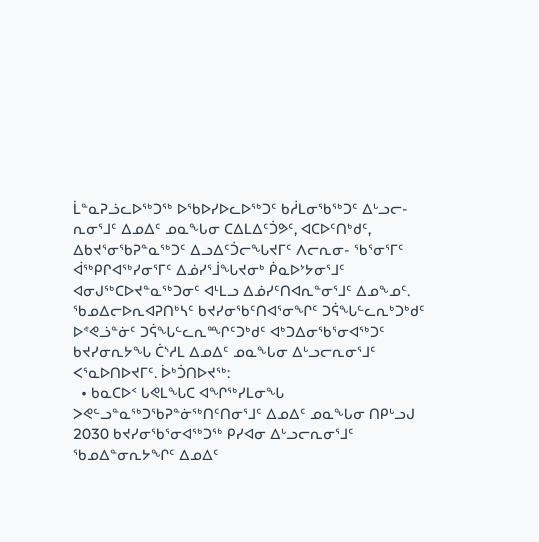ᒫᓐᓇᕈᓘᓚᐅᖅᑐᖅ ᐅᖃᐅᓯᐅᓚᐅᖅᑐᑦ ᑲᓲᒪᓂᖃᖅᑐᑦ ᐃᒡᓗᓕ- ᕆᓂᕐᒧᑦ ᐃᓄᐃᑦ ᓄᓇᖕᒐᓂ ᑕᐃᒪᐃᑦᑑᕗᑦ, ᐊᑕᐅᑦᑎᒃᑯᑦ, ᐃᑲᔪᕐᓂᖃᕈᓐᓇᖅᑐᑦ ᐃᓗᐃᑦᑑᓕᖓᔪᒥᑦ ᐱᓕᕆᓂ- ᖃᕐᓂᕐᒥᑦ ᐋᖅᑭᒋᐊᖅᓯᓂᕐᒥᑦ ᐃᓅᓯᕐᒨᖓᔪᓂᒃ ᑮᓇᐅᔾᔭᓂᕐᒧᑦ ᐊᓂᒍᖅᑕᐅᔪᓐᓇᖅᑐᓂᑦ ᐊᒻᒪᓗ ᐃᓅᓯᑦᑎᐊᕆᓐᓂᕐᒧᑦ ᐃᓄᖕᓄᑦ. ᖃᓄᐃᓕᐅᕆᐊᕈᑎᒃᓴᑦ ᑲᔪᓯᓂᖃᑦᑎᐊᕐᓂᖏᑦ ᑐᕌᖓᓪᓚᕆᒃᑐᒃᑯᑦ ᐅᕝᕙᓘᓐᓃᑦ ᑐᕌᖓᓪᓚᕆᙱᑦᑐᒃᑯᑦ ᐊᒃᑐᐃᓂᖃᕐᓂᐊᖅᑐᑦ ᑲᔪᓯᓂᕆᔭᖓ ᑖᔅᓱᒪ ᐃᓄᐃᑦ ᓄᓇᖕᒐᓂ ᐃᒡᓗᓕᕆᓂᕐᒧᑦ ᐸᕐᓇᐅᑎᐅᔪᒥᑦ. ᐆᒃᑑᑎᐅᔪᖅ:
  • ᑲᓇᑕᐅᑉ ᒐᕙᒪᖓᑕ ᐊᖏᖅᓯᒪᓂᖓ ᐳᕙᓪᓗᓐᓇᖅᑐᖃᕈᓐᓃᖅᑎᑦᑎᓂᕐᒧᑦ ᐃᓄᐃᑦ ᓄᓇᖕᒐᓂ ᑎᑭᒡᓗᒍ 2030 ᑲᔪᓯᓂᖃᕐᓂᐊᖅᑐᖅ ᑭᓯᐊᓂ ᐃᒡᓗᓕᕆᓂᕐᒧᑦ ᖃᓄᐃᓐᓂᕆᔭᖏᑦ ᐃᓄᐃᑦ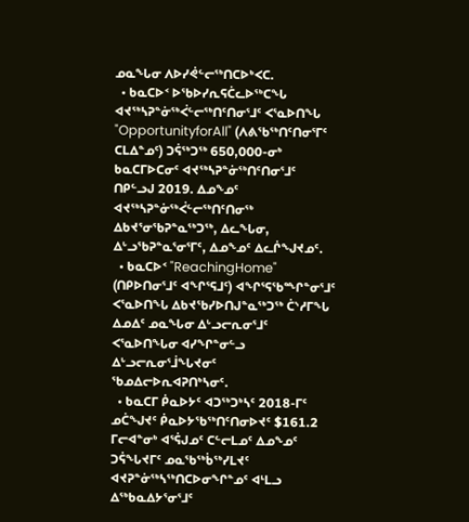ᓄᓇᖓᓂ ᐱᐅᓯᕚᓪᓕᖅᑎᑕᐅᒃᐸᑕ.
  • ᑲᓇᑕᐅᑉ ᐅᖃᐅᓯᕆᕋᑖᓚᐅᖅᑕᖓ ᐊᔪᖅᓴᕈᓐᓃᖅᐹᓪᓕᖅᑎᑦᑎᓂᕐᒧᑦ ᐸᕐᓇᐅᑎᖓ "OpportunityforAll" (ᐱᕕᖃᖅᑎᑦᑎᓂᕐᒥᑦ ᑕᒪᐃᓐᓄᑦ) ᑐᕌᖅᑐᖅ 650,000-ᓂᒃ ᑲᓇᑕᒥᐅᑕᓂᑦ ᐊᔪᖅᓴᕈᓐᓃᖅᑎᑦᑎᓂᕐᒧᑦ ᑎᑭᓪᓗᒍ 2019. ᐃᓄᖕᓄᑦ ᐊᔪᖅᓴᕈᓐᓃᖅᐹᓪᓕᖅᑎᑦᑎᓂᖅ ᐃᑲᔪᕐᓂᖃᕈᓐᓇᖅᑐᖅ, ᐃᓚᖓᓂ, ᐃᒡᓗᖃᕈᓐᓇᕐᓂᕐᒥᑦ, ᐃᓄᖕᓄᑦ ᐃᓚᒌᖑᔪᓄᑦ.
  • ᑲᓇᑕᐅᑉ "ReachingHome" (ᑎᑭᐅᑎᓂᕐᒧᑦ ᐊᖏᕐᕋᒧᑦ) ᐊᖏᕐᕋᖃᙱᓐᓂᕐᒧᑦ ᐸᕐᓇᐅᑎᖓ ᐃᑲᔪᖃᓯᐅᑎᒍᓐᓇᖅᑐᖅ ᑖᔅᓱᒥᖓ ᐃᓄᐃᑦ ᓄᓇᖕᒐᓂ ᐃᒡᓗᓕᕆᓂᕐᒧᑦ ᐸᕐᓇᐅᑎᖓᓂ ᐊᓯᖏᓐᓂᓪᓗ ᐃᒡᓗᓕᕆᓂᕐᒨᖓᔪᓂᑦ ᖃᓄᐃᓕᐅᕆᐊᕈᑎᒃᓴᓂᑦ.
  • ᑲᓇᑕᒥ ᑮᓇᐅᔭᑦ ᐊᑐᖅᑐᒃᓴᑦ 2018-ᒥᑦ ᓄᑖᖑᔪᑦ ᑮᓇᐅᔭᖃᖅᑎᑦᑎᓂᐅᔪᑦ $161.2 ᒥᓕᐊᓐᓂᒃ ᐊᕐᕌᒍᓄᑦ ᑕᓪᓕᒪᓄᑦ ᐃᓄᖕᓄᑦ ᑐᕌᖓᔪᒥᑦ ᓄᓇᖃᖅᑳᖅᓯᒪᔪᑦ ᐊᔪᕈᓐᓃᖅᓴᖅᑎᑕᐅᓂᖏᓐᓄᑦ ᐊᒻᒪᓗ ᐃᖅᑲᓇᐃᔭᕐᓂᕐᒧᑦ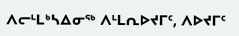ᐱᓕᒻᒪᒃᓴᐃᓂᖅ ᐱᒻᒪᕆᐅᔪᒥᑦ, ᐱᐅᔪᒥᑦ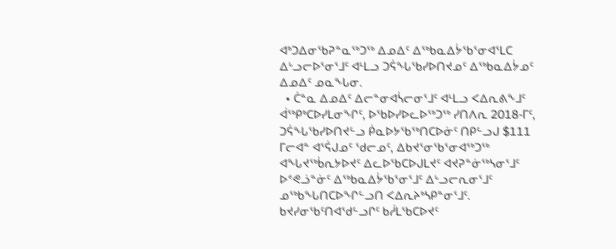ᐊᒃᑐᐃᓂᖃᕈᓐᓇᖅᑐᖅ ᐃᓄᐃᑦ ᐃᖅᑲᓇᐃᔮᖃᕐᓂᐊᕐᒪᑕ ᐃᒡᓗᓕᐅᕐᓂᕐᒧᑦ ᐊᒻᒪᓗ ᑐᕌᖓᖃᓯᐅᑎᔪᓄᑦ ᐃᖅᑲᓇᐃᔮᓄᑦ ᐃᓄᐃᑦ ᓄᓇᖕᒐᓂ.
  • ᑖᓐᓇ ᐃᓄᐃᑦ ᐃᓕᓐᓂᐊᓵᓕᓂᕐᒧᑦ ᐊᒻᒪᓗ ᐸᐃᕆᕕᖕᒧᑦ ᐋᖅᑭᒃᑕᐅᓯᒪᓂᖏᑦ, ᐅᖃᐅᓯᐅᓚᐅᖅᑐᖅ ᓯᑎᐱᕆ 2018-ᒥᑦ, ᑐᕌᖓᖃᓯᐅᑎᔪᓪᓗ ᑮᓇᐅᔭᖃᖅᑎᑕᐅᓃᑦ ᑎᑭᓪᓗᒍ $111 ᒥᓕᐊᓐ ᐊᕐᕌᒍᓄᑦ ᖁᓕᓄᑦ, ᐃᑲᔪᕐᓂᖃᕐᓂᐊᖅᑐᖅ ᐊᖓᔪᖅᑳᕆᔭᐅᔪᑦ ᐃᓚᐅᖃᑕᐅᒍᒪᔪᑦ ᐊᔪᕈᓐᓃᖅᓴᓂᕐᒧᑦ ᐅᕝᕙᓘᓐᓃᑦ ᐃᖅᑲᓇᐃᔮᖃᕐᓂᕐᒧᑦ ᐃᒡᓗᓕᕆᓂᕐᒧᑦ ᓄᖅᑲᖓᑎᑕᐅᖏᓪᓗᑎ ᐸᐃᕆᔨᒃᓴᑭᓐᓂᕐᒧᑦ.
ᑲᔪᓯᓂᖃᑦᑎᐊᖁᓪᓗᒋᑦ ᑲᓲᒪᖃᑕᐅᔪᑦ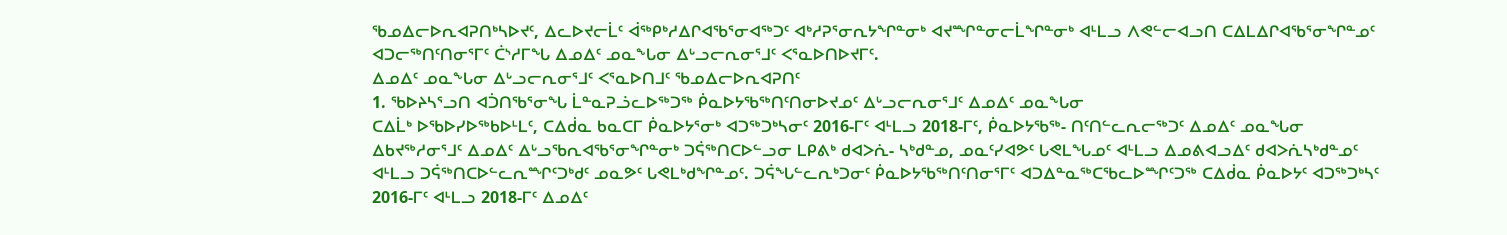ᖃᓄᐃᓕᐅᕆᐊᕈᑎᒃᓴᐅᔪᑦ, ᐃᓚᐅᔪᓕᒫᑦ ᐋᖅᑭᒃᓱᐃᒋᐊᖃᕐᓂᐊᖅᑐᑦ ᐊᒃᓱᕈᕐᓂᕆᔭᖏᓐᓂᒃ ᐊᔪᙱᓐᓂᓕᒫᖏᓐᓂᒃ ᐊᒻᒪᓗ ᐱᕙᓪᓕᐊᓗᑎ ᑕᐃᒪᐃᒋᐊᖃᕐᓂᖏᓐᓄᑦ ᐊᑐᓕᖅᑎᑦᑎᓂᕐᒥᑦ ᑖᔅᓱᒥᖓ ᐃᓄᐃᑦ ᓄᓇᖕᒐᓂ ᐃᒡᓗᓕᕆᓂᕐᒧᑦ ᐸᕐᓇᐅᑎᐅᔪᒥᑦ.
ᐃᓄᐃᑦ ᓄᓇᖕᒐᓂ ᐃᒡᓗᓕᕆᓂᕐᒧᑦ ᐸᕐᓇᐅᑎᒧᑦ ᖃᓄᐃᓕᐅᕆᐊᕈᑎᑦ
1. ᖃᐅᔨᓴᕐᓗᑎ ᐊᑑᑎᖃᕐᓂᖓ ᒫᓐᓇᕈᓘᓚᐅᖅᑐᖅ ᑮᓇᐅᔭᖃᖅᑎᑦᑎᓂᐅᔪᓄᑦ ᐃᒡᓗᓕᕆᓂᕐᒧᑦ ᐃᓄᐃᑦ ᓄᓇᖕᒐᓂ
ᑕᐃᒫᒃ ᐅᖃᐅᓯᐅᖅᑲᐅᒻᒪᑦ, ᑕᐃᑰᓇ ᑲᓇᑕᒥ ᑮᓇᐅᔭᕐᓂᒃ ᐊᑐᖅᑐᒃᓴᓂᑦ 2016-ᒥᑦ ᐊᒻᒪᓗ 2018-ᒥᑦ, ᑮᓇᐅᔭᖃᖅ- ᑎᑦᑎᓪᓚᕆᓕᖅᑐᑦ ᐃᓄᐃᑦ ᓄᓇᖓᓂ ᐃᑲᔪᖅᓱᓂᕐᒧᑦ ᐃᓄᐃᑦ ᐃᒡᓗᖃᕆᐊᖃᕐᓂᖏᓐᓂᒃ ᑐᕌᖅᑎᑕᐅᓪᓗᓂ ᒪᑭᕕᒃ ᑯᐊᐳᕇ- ᓴᒃᑯᓐᓄ, ᓄᓇᑦᓯᐊᕗᑦ ᒐᕙᒪᖓᓄᑦ ᐊᒻᒪᓗ ᐃᓄᕕᐊᓗᐃᑦ ᑯᐊᐳᕇᓴᒃᑯᓐᓄᑦ ᐊᒻᒪᓗ ᑐᕌᖅᑎᑕᐅᓪᓚᕆᙱᑦᑐᒃᑯᑦ ᓄᓇᕗᑦ ᒐᕙᒪᒃᑯᖏᓐᓄᑦ. ᑐᕌᖓᓪᓚᕆᒃᑐᓂᑦ ᑮᓇᐅᔭᖃᖅᑎᑦᑎᓂᕐᒥᑦ ᐊᑐᐃᓐᓇᖅᑕᖃᓚᐅᙱᑦᑐᖅ ᑕᐃᑰᓇ ᑮᓇᐅᔭᑦ ᐊᑐᖅᑐᒃᓴᑦ 2016-ᒥᑦ ᐊᒻᒪᓗ 2018-ᒥᑦ ᐃᓄᐃᑦ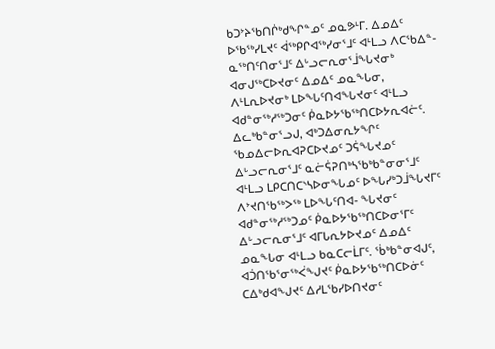ᑲᑐᔾᔨᖃᑎᒌᒃᑯᖏᓐᓄᑦ ᓄᓇᕗᒻᒥ. ᐃᓄᐃᑦ ᐅᖃᖅᓯᒪᔪᑦ ᐋᖅᑭᒋᐊᖅᓯᓂᕐᒧᑦ ᐊᒻᒪᓗ ᐱᑕᖃᐃᓐ- ᓇᖅᑎᑦᑎᓂᕐᒧᑦ ᐃᒡᓗᓕᕆᓂᕐᒨᖓᔪᓂᒃ ᐊᓂᒍᖅᑕᐅᔪᓂᑦ ᐃᓄᐃᑦ ᓄᓇᖕᒐᓂ, ᐱᒻᒪᕆᐅᔪᓂᒃ ᒪᐅᖓᑦᑎᐊᖓᔪᓂᑦ ᐊᒻᒪᓗ ᐊᑯᓐᓂᖅᓱᖅᑐᓂᑦ ᑮᓇᐅᔭᖃᖅᑎᑕᐅᔭᕆᐊᓖᑦ. ᐃᓚᒃᑲᓐᓂᕐᓗᒍ, ᐊᒃᑐᐃᓂᕆᔭᖏᑦ ᖃᓄᐃᓕᐅᕆᐊᕈᑕᐅᔪᓄᑦ ᑐᕌᖓᔪᓄᑦ ᐃᒡᓗᓕᕆᓂᕐᒧᑦ ᓇᓖᕌᕈᑎᒃᓴᖃᒃᑲᓐᓂᓂᕐᒧᑦ ᐊᒻᒪᓗ ᒪᑭᑕᑎᑕᔅᓴᐅᓂᖓᓄᑦ ᐅᖓᓯᒃᑐᒨᖓᔪᒥᑦ ᐱᔾᔪᑎᖃᖅᐳᖅ ᒪᐅᖓᑦᑎᐊ- ᖓᔪᓂᑦ ᐊᑯᓐᓂᖅᓱᖅᑐᓄᑦ ᑮᓇᐅᔭᖃᖅᑎᑕᐅᓂᕐᒥᑦ ᐃᒡᓗᓕᕆᓂᕐᒧᑦ ᐊᒥᒐᕆᔭᐅᔪᓄᑦ ᐃᓄᐃᑦ ᓄᓇᖕᒐᓂ ᐊᒻᒪᓗ ᑲᓇᑕᓕᒫᒥᑦ. ᖄᒃᑲᓐᓂᐊᒍᑦ, ᐊᑑᑎᖃᕐᓂᖅᐹᖑᔪᑦ ᑮᓇᐅᔭᖃᖅᑎᑕᐅᓃᑦ ᑕᐃᒃᑯᐊᖑᔪᑦ ᐃᓱᒪᖃᓯᐅᑎᔪᓂᑦ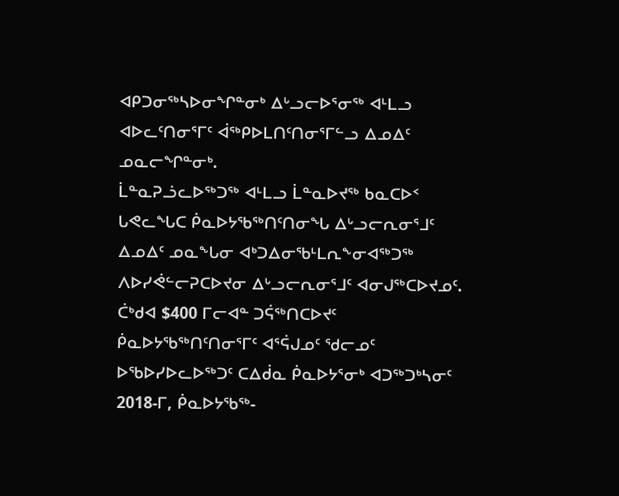ᐊᑭᑐᓂᖅᓴᐅᓂᖏᓐᓂᒃ ᐃᒡᓗᓕᐅᕐᓂᖅ ᐊᒻᒪᓗ ᐊᐅᓚᑦᑎᓂᕐᒥᑦ ᐋᖅᑭᐅᒪᑎᑦᑎᓂᕐᒥᓪᓗ ᐃᓄᐃᑦ ᓄᓇᓕᖏᓐᓂᒃ.
ᒫᓐᓇᕈᓘᓚᐅᖅᑐᖅ ᐊᒻᒪᓗ ᒫᓐᓇᐅᔪᖅ ᑲᓇᑕᐅᑉ ᒐᕙᓚᖓᑕ ᑮᓇᐅᔭᖃᖅᑎᑦᑎᓂᖓ ᐃᒡᓗᓕᕆᓂᕐᒧᑦ ᐃᓄᐃᑦ ᓄᓇᖕᒐᓂ ᐊᒃᑐᐃᓂᖃᒻᒪᕆᖕᓂᐊᖅᑐᖅ ᐱᐅᓯᕚᓪᓕᕈᑕᐅᔪᓂ ᐃᒡᓗᓕᕆᓂᕐᒧᑦ ᐊᓂᒍᖅᑕᐅᔪᓄᑦ. ᑖᒃᑯᐊ $400 ᒥᓕᐊᓐ ᑐᕌᖅᑎᑕᐅᔪᑦ ᑮᓇᐅᔭᖃᖅᑎᑦᑎᓂᕐᒥᑦ ᐊᕐᕌᒍᓄᑦ ᖁᓕᓄᑦ ᐅᖃᐅᓯᐅᓚᐅᖅᑐᑦ ᑕᐃᑰᓇ ᑮᓇᐅᔭᕐᓂᒃ ᐊᑐᖅᑐᒃᓴᓂᑦ 2018-ᒥ, ᑮᓇᐅᔭᖃᖅ-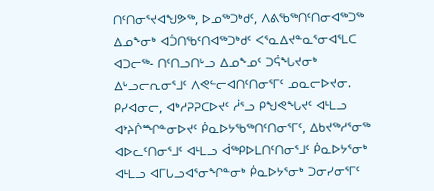ᑎᑦᑎᓂᕐᔪᐊᖑᕗᖅ, ᐅᓄᖅᑐᒃᑯᑦ, ᐱᕕᖃᖅᑎᑦᑎᓂᐊᖅᑐᖅ ᐃᓄᖕᓂᒃ ᐊᑑᑎᖃᑦᑎᐊᖅᑐᒃᑯᑦ ᐸᕐᓇᐃᔪᓐᓇᕐᓂᐊᕐᒪᑕ ᐊᑐᓕᖅ- ᑎᑦᑎᓗᑎᒡᓗ ᐃᓄᖕᓄᑦ ᑐᕌᖓᔪᓂᒃ ᐃᒡᓗᓕᕆᓂᕐᒧᑦ ᐱᕙᓪᓕᐊᑎᑦᑎᓂᕐᒥᑦ ᓄᓇᓕᐅᔪᓂ. ᑭᓯᐊᓂᓕ, ᐊᒃᓱᕈᕈᑕᐅᔪᑦ ᓲᕐᓗ ᑭᖑᕙᖓᔪᑦ ᐊᒻᒪᓗ ᐊᔾᔨᒌᙱᓐᓂᐅᔪᑦ ᑮᓇᐅᔭᖃᖅᑎᑦᑎᓂᕐᒥᑦ, ᐃᑲᔪᖅᓱᕐᓂᖅ ᐊᐅᓚᑦᑎᓂᕐᒧᑦ ᐊᒻᒪᓗ ᐋᖅᑭᐅᒪᑎᑦᑎᓂᕐᒧᑦ ᑮᓇᐅᔭᕐᓂᒃ ᐊᒻᒪᓗ ᐊᒥᒐᓗᐊᕐᓂᖏᓐᓂᒃ ᑮᓇᐅᔭᕐᓂᒃ ᑐᓂᓯᓂᕐᒥᑦ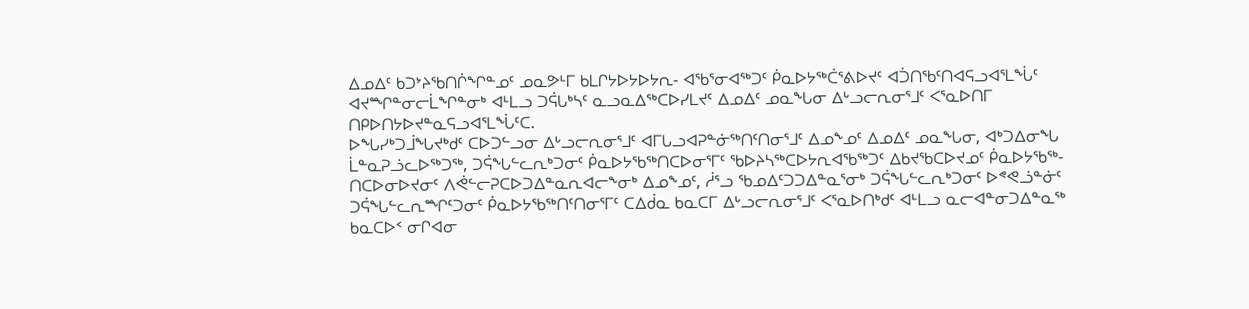ᐃᓄᐃᑦ ᑲᑐᔾᔨᖃᑎᒌᖏᓐᓄᑦ ᓄᓇᕗᒻᒥ ᑲᒪᒋᔭᐅᔭᐅᔭᕆ- ᐊᖃᕐᓂᐊᖅᑐᑦ ᑮᓇᐅᔭᖅᑖᕐᕕᐅᔪᑦ ᐊᑑᑎᖃᑦᑎᐊᕋᓗᐊᕐᒪᖔᑦ ᐊᔪᙱᓐᓂᓕᒫᖏᓐᓂᒃ ᐊᒻᒪᓗ ᑐᕌᒐᒃᓴᑦ ᓇᓗᓇᐃᖅᑕᐅᓯᒪᔪᑦ ᐃᓄᐃᑦ ᓄᓇᖕᒐᓂ ᐃᒡᓗᓕᕆᓂᕐᒧᑦ ᐸᕐᓇᐅᑎᒥ ᑎᑭᐅᑎᔭᐅᔪᓐᓇᕋᓗᐊᕐᒪᖔᑦᑕ.
ᐅᖓᓯᒃᑐᒨᖓᔪᒃᑯᑦ ᑕᐅᑐᓪᓗᓂ ᐃᒡᓗᓕᕆᓂᕐᒧᑦ ᐊᒥᒐᓗᐊᕈᓐᓃᖅᑎᑦᑎᓂᕐᒧᑦ ᐃᓄᖕᓄᑦ ᐃᓄᐃᑦ ᓄᓇᖕᒐᓂ, ᐊᒃᑐᐃᓂᖓ ᒫᓐᓇᕈᓘᓚᐅᖅᑐᖅ, ᑐᕌᖓᓪᓚᕆᒃᑐᓂᑦ ᑮᓇᐅᔭᖃᖅᑎᑕᐅᓂᕐᒥᑦ ᖃᐅᔨᓴᖅᑕᐅᔭᕆᐊᖃᖅᑐᑦ ᐃᑲᔪᖃᑕᐅᔪᓄᑦ ᑮᓇᐅᔭᖃᖅ- ᑎᑕᐅᓂᐅᔪᓂᑦ ᐱᕚᓪᓕᕈᑕᐅᑐᐃᓐᓇᕆᐊᓕᖕᓂᒃ ᐃᓄᖕᓄᑦ, ᓲᕐᓗ ᖃᓄᐃᑦᑐᑐᐃᓐᓇᕐᓂᒃ ᑐᕌᖓᓪᓚᕆᒃᑐᓂᑦ ᐅᕝᕙᓘᓐᓃᑦ ᑐᕌᖓᓪᓚᕆᙱᑦᑐᓂᑦ ᑮᓇᐅᔭᖃᖅᑎᑦᑎᓂᕐᒥᑦ ᑕᐃᑰᓇ ᑲᓇᑕᒥ ᐃᒡᓗᓕᕆᓂᕐᒧᑦ ᐸᕐᓇᐅᑎᒃᑯᑦ ᐊᒻᒪᓗ ᓇᓕᐊᓐᓂᑐᐃᓐᓇᖅ ᑲᓇᑕᐅᑉ ᓂᒋᐊᓂ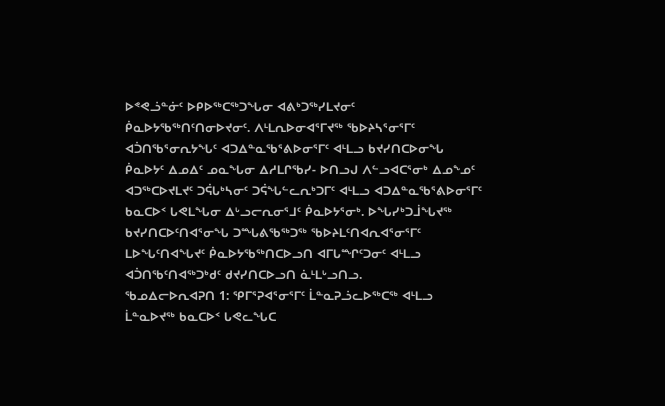ᐅᕝᕙᓘᓐᓃᑦ ᐅᑭᐅᖅᑕᖅᑐᖓᓂ ᐊᕕᒃᑐᖅᓯᒪᔪᓂᑦ ᑮᓇᐅᔭᖃᖅᑎᑦᑎᓂᐅᔪᓂᑦ. ᐱᒻᒪᕆᐅᓂᐊᕐᒥᔪᖅ ᖃᐅᔨᓴᕐᓂᕐᒥᑦ ᐊᑑᑎᖃᕐᓂᕆᔭᖓᑦ ᐊᑐᐃᓐᓇᖃᕐᕕᐅᓂᕐᒥᑦ ᐊᒻᒪᓗ ᑲᔪᓯᑎᑕᐅᓂᖓ ᑮᓇᐅᔭᑦ ᐃᓄᐃᑦ ᓄᓇᖕᒐᓂ ᐃᓱᒪᒋᖃᓯ- ᐅᑎᓗᒍ ᐱᓪᓗᐊᑕᕐᓂᒃ ᐃᓄᖕᓄᑦ ᐊᑐᖅᑕᐅᔪᒪᔪᑦ ᑐᕌᒐᒃᓴᓂᑦ ᑐᕌᖓᓪᓚᕆᒃᑐᒥᑦ ᐊᒻᒪᓗ ᐊᑐᐃᓐᓇᖃᕐᕕᐅᓂᕐᒥᑦ ᑲᓇᑕᐅᑉ ᒐᕙᒪᖓᓂ ᐃᒡᓗᓕᕆᓂᕐᒧᑦ ᑮᓇᐅᔭᕐᓂᒃ. ᐅᖓᓯᒃᑐᒨᖓᔪᖅ ᑲᔪᓯᑎᑕᐅᑦᑎᐊᕐᓂᖓ ᑐᙵᕕᖃᖅᑐᖅ ᖃᐅᔨᒪᑦᑎᐊᕆᐊᕐᓂᕐᒥᑦ ᒪᐅᖓᑦᑎᐊᖓᔪᑦ ᑮᓇᐅᔭᖃᖅᑎᑕᐅᓗᑎ ᐊᒥᒐᙱᑦᑐᓂᑦ ᐊᒻᒪᓗ ᐊᑑᑎᖃᑦᑎᐊᖅᑐᒃᑯᑦ ᑯᔪᓯᑎᑕᐅᓗᑎ ᓈᒻᒪᒡᓗᑎᓗ.
ᖃᓄᐃᓕᐅᕆᐊᕈᑎ 1: ᕿᒥᕐᕈᐊᕐᓂᕐᒥᑦ ᒫᓐᓇᕈᓘᓚᐅᖅᑕᖅ ᐊᒻᒪᓗ ᒫᓐᓇᐅᔪᖅ ᑲᓇᑕᐅᑉ ᒐᕙᓚᖓᑕ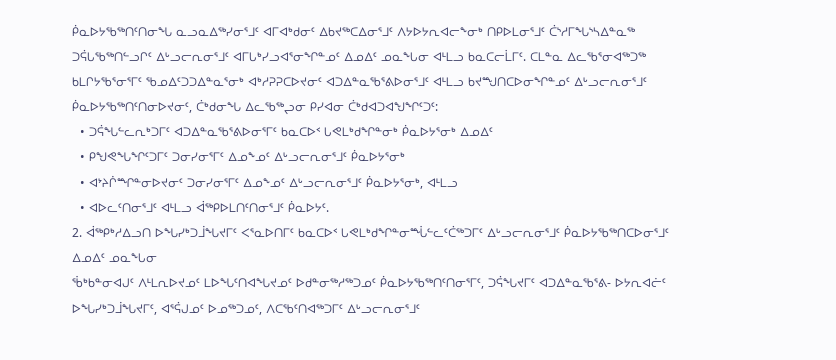ᑮᓇᐅᔭᖃᖅᑎᑦᑎᓂᖓ ᓇᓗᓇᐃᖅᓯᓂᕐᒧᑦ ᐊᒥᐊᒃᑯᓂᑦ ᐃᑲᔪᖅᑕᐃᓂᕐᒧᑦ ᐱᔭᐅᔭᕆᐊᓕᖕᓂᒃ ᑎᑭᐅᒪᓂᕐᒧᑦ ᑖᔅᓱᒥᖓᔅᓴᐃᓐᓇᖅ ᑐᕌᒐᖃᖅᑎᓪᓗᒋᑦ ᐃᒡᓗᓕᕆᓂᕐᒧᑦ ᐊᒥᒐᒃᓯᓗᐊᕐᓂᖏᓐᓄᑦ ᐃᓄᐃᑦ ᓄᓇᖕᒐᓂ ᐊᒻᒪᓗ ᑲᓇᑕᓕᒫᒥᑦ. ᑕᒪᓐᓇ ᐃᓚᖃᕐᓂᐊᖅᑐᖅ ᑲᒪᒋᔭᖃᕐᓂᕐᒥᑦ ᖃᓄᐃᑦᑐᑐᐃᓐᓇᕐᓂᒃ ᐊᒃᓱᕈᕈᑕᐅᔪᓂᑦ ᐊᑐᐃᓐᓇᖃᕐᕕᐅᓂᕐᒧᑦ ᐊᒻᒪᓗ ᑲᔪᙳᑎᑕᐅᓂᖏᓐᓄᑦ ᐃᒡᓗᓕᕆᓂᕐᒧᑦ ᑮᓇᐅᔭᖃᖅᑎᑦᑎᓂᐅᔪᓂᑦ, ᑖᒃᑯᓂᖓ ᐃᓚᖃᖅᖢᓂ ᑭᓯᐊᓂ ᑖᒃᑯᐊᑐᐊᖑᖏᑦᑐᑦ:
  • ᑐᕌᖓᓪᓚᕆᒃᑐᒥᑦ ᐊᑐᐃᓐᓇᖃᕐᕕᐅᓂᕐᒥᑦ ᑲᓇᑕᐅᑉ ᒐᕙᒪᒃᑯᖏᓐᓂᒃ ᑮᓇᐅᔭᕐᓂᒃ ᐃᓄᐃᑦ
  • ᑭᖑᕙᖓᖏᑦᑐᒥᑦ ᑐᓂᓯᓂᕐᒥᑦ ᐃᓄᖕᓄᑦ ᐃᒡᓗᓕᕆᓂᕐᒧᑦ ᑮᓇᐅᔭᕐᓂᒃ
  • ᐊᔾᔨᒌᙱᓐᓂᐅᔪᓂᑦ ᑐᓂᓯᓂᕐᒥᑦ ᐃᓄᖕᓄᑦ ᐃᒡᓗᓕᕆᓂᕐᒧᑦ ᑮᓇᐅᔭᕐᓂᒃ, ᐊᒻᒪᓗ
  • ᐊᐅᓚᑦᑎᓂᕐᒧᑦ ᐊᒻᒪᓗ ᐋᖅᑭᐅᒪᑎᑦᑎᓂᕐᒧᑦ ᑮᓇᐅᔭᑦ.
2. ᐋᖅᑭᒃᓱᐃᓗᑎ ᐅᖓᓯᒃᑐᒨᖓᔪᒥᑦ ᐸᕐᓇᐅᑎᒥᑦ ᑲᓇᑕᐅᑉ ᒐᕙᒪᒃᑯᖏᓐᓂᙶᓪᓚᑦᑖᖅᑐᒥᑦ ᐃᒡᓗᓕᕆᓂᕐᒧᑦ ᑮᓇᐅᔭᖃᖅᑎᑕᐅᓂᕐᒧᑦ ᐃᓄᐃᑦ ᓄᓇᖕᒐᓂ
ᖄᒃᑲᓐᓂᐊᒍᑦ ᐱᒻᒪᕆᐅᔪᓄᑦ ᒪᐅᖓᑦᑎᐊᖓᔪᓄᑦ ᐅᑯᓐᓂᖅᓱᖅᑐᓄᑦ ᑮᓇᐅᔭᖃᖅᑎᑦᑎᓂᕐᒥᑦ, ᑐᕌᖓᔪᒥᑦ ᐊᑐᐃᓐᓇᖃᕐᕕ- ᐅᔭᕆᐊᓖᑦ ᐅᖓᓯᒃᑐᒨᖓᔪᒥᑦ, ᐊᕐᕌᒍᓄᑦ ᐅᓄᖅᑐᓄᑦ, ᐱᑕᖃᑦᑎᐊᖅᑐᒥᑦ ᐃᒡᓗᓕᕆᓂᕐᒧᑦ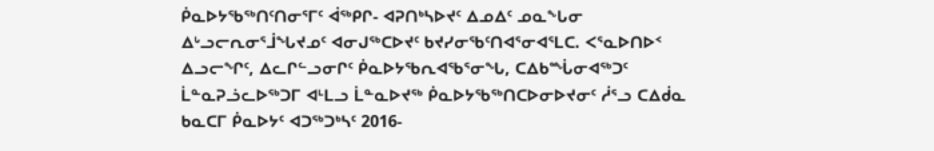ᑮᓇᐅᔭᖃᖅᑎᑦᑎᓂᕐᒥᑦ ᐋᖅᑭᒋ- ᐊᕈᑎᒃᓴᐅᔪᑦ ᐃᓄᐃᑦ ᓄᓇᖕᒐᓂ ᐃᒡᓗᓕᕆᓂᕐᒨᖓᔪᓄᑦ ᐊᓂᒍᖅᑕᐅᔪᑦ ᑲᔪᓯᓂᖃᑦᑎᐊᕐᓂᐊᕐᒪᑕ. ᐸᕐᓇᐅᑎᐅᑉ ᐃᓗᓕᖏᑦ, ᐃᓚᒋᓪᓗᓂᒋᑦ ᑮᓇᐅᔭᖃᕆᐊᖃᕐᓂᖓ, ᑕᐃᑲᙶᓂᐊᖅᑐᑦ ᒫᓐᓇᕈᓘᓚᐅᖅᑐᒥ ᐊᒻᒪᓗ ᒫᓐᓇᐅᔪᖅ ᑮᓇᐅᔭᖃᖅᑎᑕᐅᓂᐅᔪᓂᑦ ᓲᕐᓗ ᑕᐃᑰᓇ ᑲᓇᑕᒥ ᑮᓇᐅᔭᑦ ᐊᑐᖅᑐᒃᓴᑦ 2016-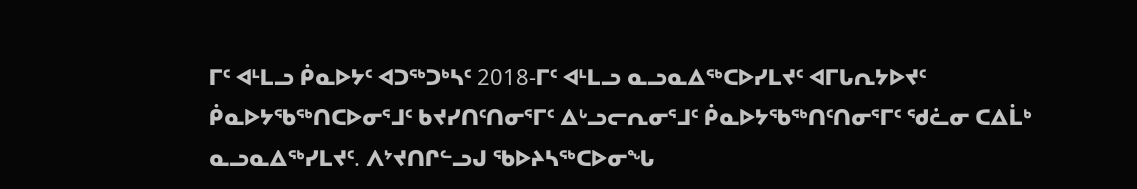ᒥᑦ ᐊᒻᒪᓗ ᑮᓇᐅᔭᑦ ᐊᑐᖅᑐᒃᓴᑦ 2018-ᒥᑦ ᐊᒻᒪᓗ ᓇᓗᓇᐃᖅᑕᐅᓯᒪᔪᑦ ᐊᒥᒐᕆᔭᐅᔪᑦ ᑮᓇᐅᔭᖃᖅᑎᑕᐅᓂᕐᒧᑦ ᑲᔪᓯᑎᑦᑎᓂᕐᒥᑦ ᐃᒡᓗᓕᕆᓂᕐᒧᑦ ᑮᓇᐅᔭᖃᖅᑎᑦᑎᓂᕐᒥᑦ ᖁᓛᓂ ᑕᐃᒫᒃ ᓇᓗᓇᐃᖅᓯᒪᔪᑦ. ᐱᔾᔪᑎᒋᓪᓗᒍ ᖃᐅᔨᓴᖅᑕᐅᓂᖓ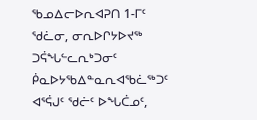ᖃᓄᐃᓕᐅᕆᐊᕈᑎ 1-ᒥᑦ ᖁᓛᓂ, ᓂᕆᐅᒋᔭᐅᔪᖅ ᑐᕌᖓᓪᓚᕆᒃᑐᓂᑦ ᑮᓇᐅᔭᖃᐃᓐᓇᕆᐊᖃᓛᖅᑐᑦ ᐊᕐᕌᒍᑦ ᖁᓖᑦ ᐅᖓᑖᓄᑦ,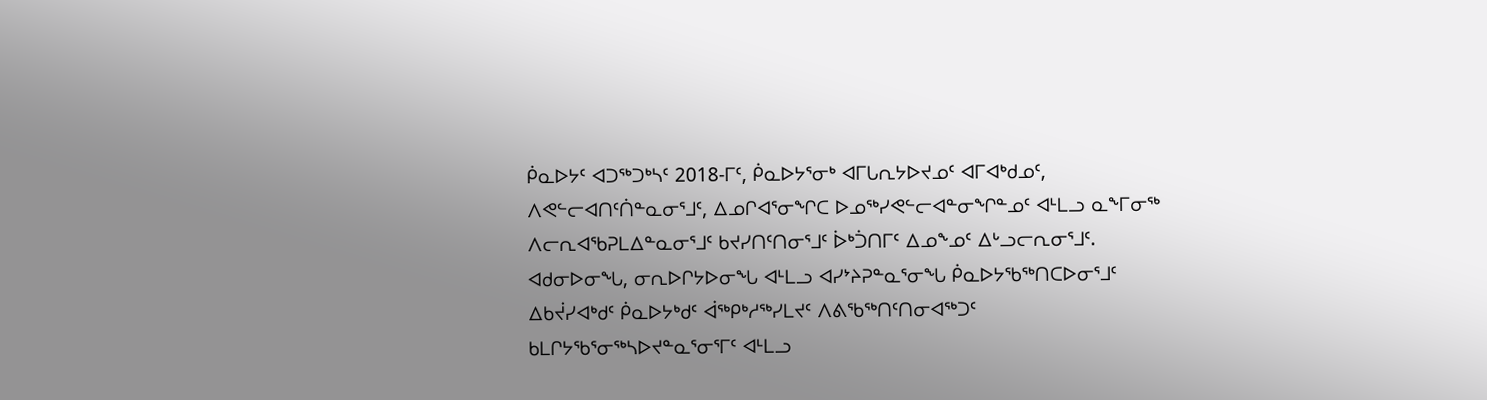ᑮᓇᐅᔭᑦ ᐊᑐᖅᑐᒃᓴᑦ 2018-ᒥᑦ, ᑮᓇᐅᔭᕐᓂᒃ ᐊᒥᒐᕆᔭᐅᔪᓄᑦ ᐊᒥᐊᒃᑯᓄᑦ, ᐱᕙᓪᓕᐊᑎᑦᑏᓐᓇᓂᕐᒧᑦ, ᐃᓄᒋᐊᕐᓂᖏᑕ ᐅᓄᖅᓯᕙᓪᓕᐊᓐᓂᖏᓐᓄᑦ ᐊᒻᒪᓗ ᓇᖕᒥᓂᖅ ᐱᓕᕆᐊᖃᕈᒪᐃᓐᓇᓂᕐᒧᑦ ᑲᔪᓯᑎᑦᑎᓂᕐᒧᑦ ᐆᒃᑑᑎᒥᑦ ᐃᓄᖕᓄᑦ ᐃᒡᓗᓕᕆᓂᕐᒧᑦ.
ᐊᑯᓂᐅᓂᖓ, ᓂᕆᐅᒋᔭᐅᓂᖓ ᐊᒻᒪᓗ ᐊᓯᔾᔨᕈᓐᓇᕐᓂᖓ ᑮᓇᐅᔭᖃᖅᑎᑕᐅᓂᕐᒧᑦ ᐃᑲᔫᓯᐊᒃᑯᑦ ᑮᓇᐅᔭᒃᑯᑦ ᐋᖅᑭᒃᓱᖅᓯᒪᔪᑦ ᐱᕕᖃᖅᑎᑦᑎᓂᐊᖅᑐᑦ ᑲᒪᒋᔭᖃᕐᓂᖅᓴᐅᔪᓐᓇᕐᓂᕐᒥᑦ ᐊᒻᒪᓗ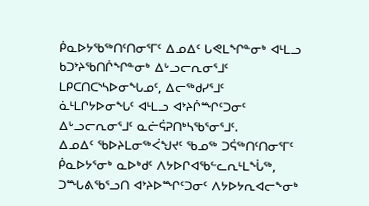ᑮᓇᐅᔭᖃᖅᑎᑦᑎᓂᕐᒥᑦ ᐃᓄᐃᑦ ᒐᕙᒪᖏᓐᓂᒃ ᐊᒻᒪᓗ ᑲᑐᔾᔨᖃᑎᒌᖏᓐᓂᒃ ᐃᒡᓗᓕᕆᓂᕐᒧᑦ ᒪᑭᑕᑎᑕᔅᓴᐅᓂᖓᓄᑦ, ᐃᓕᖅᑯᓯᕐᒧᑦ ᓈᒻᒪᒋᔭᐅᓂᖓᑦ ᐊᒻᒪᓗ ᐊᔾᔨᒌᙱᑦᑐᓂᑦ ᐃᒡᓗᓕᕆᓂᕐᒧᑦ ᓇᓖᕌᕈᑎᒃᓴᖃᕐᓂᕐᒧᑦ.
ᐃᓄᐃᑦ ᖃᐅᔨᒪᓂᖅᐹᖑᔪᑦ ᖃᓄᖅ ᑐᕌᖅᑎᑦᑎᓂᕐᒥᑦ ᑮᓇᐅᔭᕐᓂᒃ ᓇᐅᒃᑯᑦ ᐱᔭᐅᒋᐊᖃᓪᓚᕆᒻᒪᖔᖅ, ᑐᙵᕕᖃᕐᓗᑎ ᐊᔾᔨᐅᙱᑦᑐᓂᑦ ᐱᔭᐅᔭᕆᐊᓕᖕᓂᒃ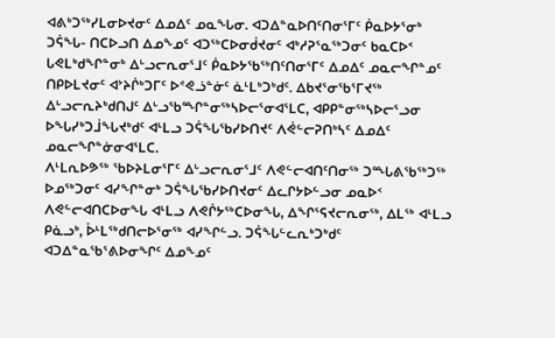ᐊᕕᒃᑐᖅᓯᒪᓂᐅᔪᓂᑦ ᐃᓄᐃᑦ ᓄᓇᖕᒐᓂ. ᐊᑐᐃᓐᓇᐅᑎᑦᑎᓂᕐᒥᑦ ᑮᓇᐅᔭᕐᓂᒃ ᑐᕌᖓ- ᑎᑕᐅᓗᑎ ᐃᓄᖕᓄᑦ ᐊᑐᖅᑕᐅᓂᑰᔪᓂᑦ ᐊᒃᓱᕈᕐᓇᖅᑐᓂᑦ ᑲᓇᑕᐅᑉ ᒐᕙᒪᒃᑯᖏᓐᓂᒃ ᐃᒡᓗᓕᕆᓂᕐᒧᑦ ᑮᓇᐅᔭᖃᖅᑎᑦᑎᓂᕐᒥᑦ ᐃᓄᐃᑦ ᓄᓇᓕᖏᓐᓄᑦ ᑎᑭᐅᒪᔪᓂᑦ ᐊᔾᔨᒌᒃᑐᒥᑦ ᐅᕝᕙᓘᓐᓃᑦ ᓈᒻᒪᒃᑐᒃᑯᑦ. ᐃᑲᔪᕐᓂᖃᕐᒥᔪᖅ ᐃᒡᓗᓕᕆᔨᒃᑯᑎᒍᑦ ᐃᒡᓗᖃᙱᓐᓂᖅᓴᐅᓕᕐᓂᐊᕐᒪᑕ, ᐊᑭᑭᓐᓂᖅᓴᐅᓕᕐᓗᓂ ᐅᖓᓯᒃᑐᒨᖓᔪᒃᑯᑦ ᐊᒻᒪᓗ ᑐᕌᖓᖃᓯᐅᑎᔪᑦ ᐱᕚᓪᓕᕈᑎᒃᓴᑦ ᐃᓄᐃᑦ ᓄᓇᓕᖏᓐᓃᓂᐊᕐᒪᑕ.
ᐱᒻᒪᕆᐅᕗᖅ ᖃᐅᔨᒪᓂᕐᒥᑦ ᐃᒡᓗᓕᕆᓂᕐᒧᑦ ᐱᕙᓪᓕᐊᑎᑦᑎᓂᖅ ᑐᙵᕕᖃᖅᑐᖅ ᐅᓄᖅᑐᓂᑦ ᐊᓯᖏᓐᓂᒃ ᑐᕌᖓᖃᓯᐅᑎᔪᓂᑦ ᐃᓚᒋᔭᐅᓪᓗᓂ ᓄᓇᐅᑉ ᐱᕙᓪᓕᐊᑎᑕᐅᓂᖓ ᐊᒻᒪᓗ ᐱᕙᒌᔭᖅᑕᐅᓂᖓ, ᐃᖏᕐᕋᔪᓕᕆᓂᖅ, ᐃᒪᖅ ᐊᒻᒪᓗ ᑭᓈᓗᒃ, ᐆᒻᒪᖅᑯᑎᓕᐅᕐᓂᖅ ᐊᓯᖏᓪᓗ. ᑐᕌᖓᓪᓚᕆᒃᑐᒃᑯᑦ ᐊᑐᐃᓐᓇᖃᕐᕕᐅᓂᖏᑦ ᐃᓄᖕᓄᑦ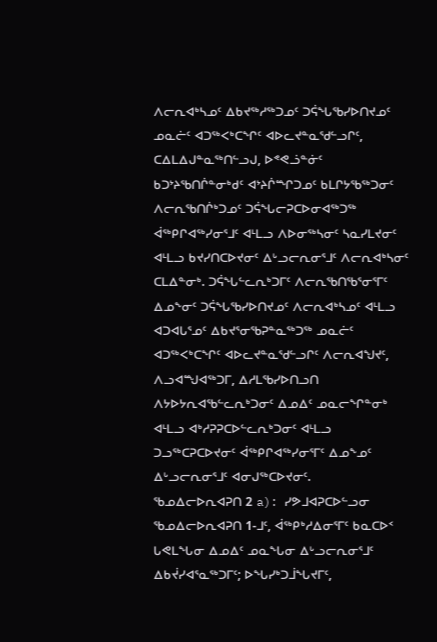ᐱᓕᕆᐊᒃᓴᓄᑦ ᐃᑲᔪᖅᓱᖅᑐᓄᑦ ᑐᕌᖓᖃᓯᐅᑎᔪᓄᑦ ᓄᓇᓖᑦ ᐊᑐᖅᐸᒃᑕᖏᑦ ᐊᐅᓚᔪᓐᓇᖁᓪᓗᒋᑦ, ᑕᐃᒪᐃᒍᓐᓇᖅᑎᓪᓗᒍ, ᐅᕝᕙᓘᓐᓃᑦ ᑲᑐᔾᔨᖃᑎᒌᓐᓂᒃᑯᑦ ᐊᔾᔨᒌᙱᑐᓄᑦ ᑲᒪᒋᔭᖃᖅᑐᓂᑦ ᐱᓕᕆᖃᑎᒌᒃᑐᓄᑦ ᑐᕌᖓᓕᕈᑕᐅᓂᐊᖅᑐᖅ ᐋᖅᑭᒋᐊᖅᓯᓂᕐᒧᑦ ᐊᒻᒪᓗ ᐱᐅᓂᖅᓴᓂᑦ ᓴᓇᓯᒪᔪᓂᑦ ᐊᒻᒪᓗ ᑲᔪᓯᑎᑕᐅᔪᓂᑦ ᐃᒡᓗᓕᕆᓂᕐᒧᑦ ᐱᓕᕆᐊᒃᓴᓂᑦ ᑕᒪᐃᓐᓂᒃ. ᑐᕌᖓᓪᓚᕆᒃᑐᒥᑦ ᐱᓕᕆᖃᑎᖃᕐᓂᕐᒥᑦ ᐃᓄᖕᓂᑦ ᑐᕌᖓᖃᓯᐅᑎᔪᓄᑦ ᐱᓕᕆᐊᒃᓴᓄᑦ ᐊᒻᒪᓗ ᐊᑐᐊᒐᕐᓄᑦ ᐃᑲᔪᕐᓂᖃᕈᓐᓇᖅᑐᖅ ᓄᓇᓖᑦ ᐊᑐᖅᐸᒃᑕᖏᑦ ᐊᐅᓚᔪᓐᓇᖁᓪᓗᒋᑦ ᐱᓕᕆᐊᖑᔪᑦ, ᐱᓗᐊᙳᐊᖅᑐᒥ, ᐃᓱᒪᖃᓯᐅᑎᓗᑎ ᐱᔭᐅᔭᕆᐊᖃᓪᓚᕆᒃᑐᓂᑦ ᐃᓄᐃᑦ ᓄᓇᓕᖏᓐᓂᒃ ᐊᒻᒪᓗ ᐊᒃᓱᕈᕈᑕᐅᓪᓚᕆᒃᑐᓂᑦ ᐊᒻᒪᓗ ᑐᓗᖅᑕᕈᑕᐅᔪᓂᑦ ᐋᖅᑭᒋᐊᖅᓯᓂᕐᒥᑦ ᐃᓄᖕᓄᑦ ᐃᒡᓗᓕᕆᓂᕐᒧᑦ ᐊᓂᒍᖅᑕᐅᔪᓂᑦ.
ᖃᓄᐃᓕᐅᕆᐊᕈᑎ 2 a): ᓯᕗᒧᐊᕈᑕᐅᓪᓗᓂ ᖃᓄᐃᓕᐅᕆᐊᕈᑎ 1-ᒧᑦ, ᐋᖅᑭᒃᓱᐃᓂᕐᒥᑦ ᑲᓇᑕᐅᑉ ᒐᕙᒪᖓᓂ ᐃᓄᐃᑦ ᓄᓇᖕᒐᓂ ᐃᒡᓗᓕᕆᓂᕐᒧᑦ ᐃᑲᔫᓯᐊᕐᓇᖅᑐᒥᑦ; ᐅᖓᓯᒃᑐᒨᖓᔪᒥᑦ,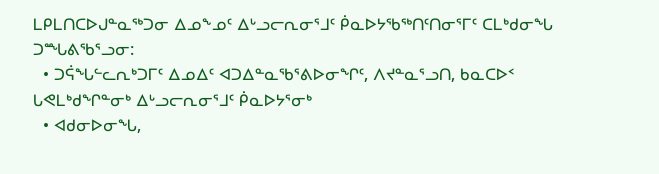ᒪᑭᒪᑎᑕᐅᒍᓐᓇᖅᑐᓂ ᐃᓄᖕᓄᑦ ᐃᒡᓗᓕᕆᓂᕐᒧᑦ ᑮᓇᐅᔭᖃᖅᑎᑦᑎᓂᕐᒥᑦ ᑕᒪᒃᑯᓂᖓ ᑐᙵᕕᖃᕐᓗᓂ:
  • ᑐᕌᖓᓪᓚᕆᒃᑐᒥᑦ ᐃᓄᐃᑦ ᐊᑐᐃᓐᓇᖃᕐᕕᐅᓂᖏᑦ, ᐱᔪᓐᓇᕐᓗᑎ, ᑲᓇᑕᐅᑉ ᒐᕙᒪᒃᑯᖏᓐᓂᒃ ᐃᒡᓗᓕᕆᓂᕐᒧᑦ ᑮᓇᐅᔭᕐᓂᒃ
  • ᐊᑯᓂᐅᓂᖓ,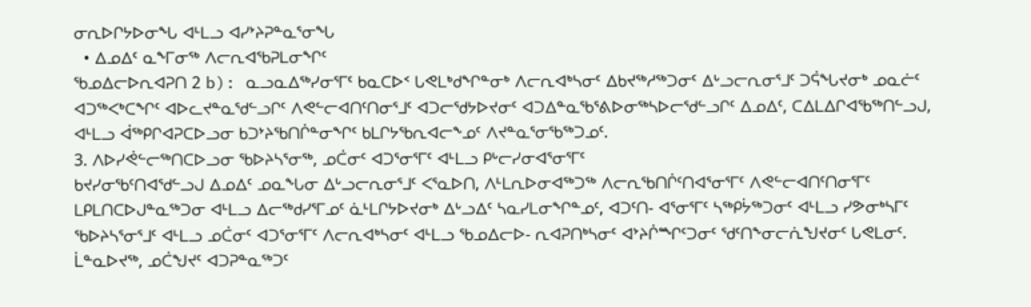ᓂᕆᐅᒋᔭᐅᓂᖓ ᐊᒻᒪᓗ ᐊᓯᔾᔨᕈᓐᓇᕐᓂᖓ
  • ᐃᓄᐃᑦ ᓇᖕᒥᓂᖅ ᐱᓕᕆᐊᖃᕈᒪᓂᖏᑦ
ᖃᓄᐃᓕᐅᕆᐊᕈᑎ 2 b): ᓇᓗᓇᐃᖅᓯᓂᕐᒥᑦ ᑲᓇᑕᐅᑉ ᒐᕙᒪᒃᑯᖏᓐᓂᒃ ᐱᓕᕆᐊᒃᓴᓂᑦ ᐃᑲᔪᖅᓱᖅᑐᓂᑦ ᐃᒡᓗᓕᕆᓂᕐᒧᑦ ᑐᕌᖓᔪᓂᒃ ᓄᓇᓖᑦ ᐊᑐᖅᐸᒃᑕᖏᑦ ᐊᐅᓚᔪᓐᓇᖁᓪᓗᒋᑦ ᐱᕙᓪᓕᐊᑎᑦᑎᓂᕐᒧᑦ ᐊᑐᓕᖁᔭᐅᔪᓂᑦ ᐊᑐᐃᓐᓇᖃᕐᕕᐅᓂᖅᓴᐅᓕᖁᓪᓗᒋᑦ ᐃᓄᐃᑦ, ᑕᐃᒪᐃᒋᐊᖃᖅᑎᓪᓗᒍ, ᐊᒻᒪᓗ ᐋᖅᑭᒋᐊᕈᑕᐅᓗᓂ ᑲᑐᔾᔨᖃᑎᒌᓐᓂᖏᑦ ᑲᒪᒋᔭᖃᕆᐊᓕᖕᓄᑦ ᐱᔪᓐᓇᕐᓂᖃᖅᑐᓄᑦ.
3. ᐱᐅᓯᕚᓪᓕᖅᑎᑕᐅᓗᓂ ᖃᐅᔨᓴᕐᓂᖅ, ᓄᑖᓂᑦ ᐊᑐᕐᓂᕐᒥᑦ ᐊᒻᒪᓗ ᑭᒡᓕᓯᓂᐊᕐᓂᕐᒥᑦ
ᑲᔪᓯᓂᖃᑦᑎᐊᖁᓪᓗᒍ ᐃᓄᐃᑦ ᓄᓇᖕᒐᓂ ᐃᒡᓗᓕᕆᓂᕐᒧᑦ ᐸᕐᓇᐅᑎ, ᐱᒻᒪᕆᐅᓂᐊᖅᑐᖅ ᐱᓕᕆᖃᑎᒌᑦᑎᐊᕐᓂᕐᒥᑦ ᐱᕙᓪᓕᐊᑎᑦᑎᓂᕐᒥᑦ ᒪᑭᒪᑎᑕᐅᒍᓐᓇᖅᑐᓂ ᐊᒻᒪᓗ ᐃᓕᖅᑯᓯᕐᒥᓄᑦ ᓈᒻᒪᒋᔭᐅᔪᓂᒃ ᐃᒡᓗᐃᑦ ᓴᓇᓯᒪᓂᖏᓐᓄᑦ, ᐊᑐᑦᑎ- ᐊᕐᓂᕐᒥᑦ ᓴᖅᑭᔮᖅᑐᓂᑦ ᐊᒻᒪᓗ ᓯᕗᓂᒃᓴᒥᑦ ᖃᐅᔨᓴᕐᓂᕐᒧᑦ ᐊᒻᒪᓗ ᓄᑖᓂᑦ ᐊᑐᕐᓂᕐᒥᑦ ᐱᓕᕆᐊᒃᓴᓂᑦ ᐊᒻᒪᓗ ᖃᓄᐃᓕᐅ- ᕆᐊᕈᑎᒃᓴᓂᑦ ᐊᔾᔨᒌᙱᑦᑐᓂᑦ ᖁᑦᑎᖕᓂᓕᕇᖑᔪᓂᑦ ᒐᕙᒪᓂᑦ.
ᒫᓐᓇᐅᔪᖅ, ᓄᑖᖑᔪᑦ ᐊᑐᕈᓐᓇᖅᑐᑦ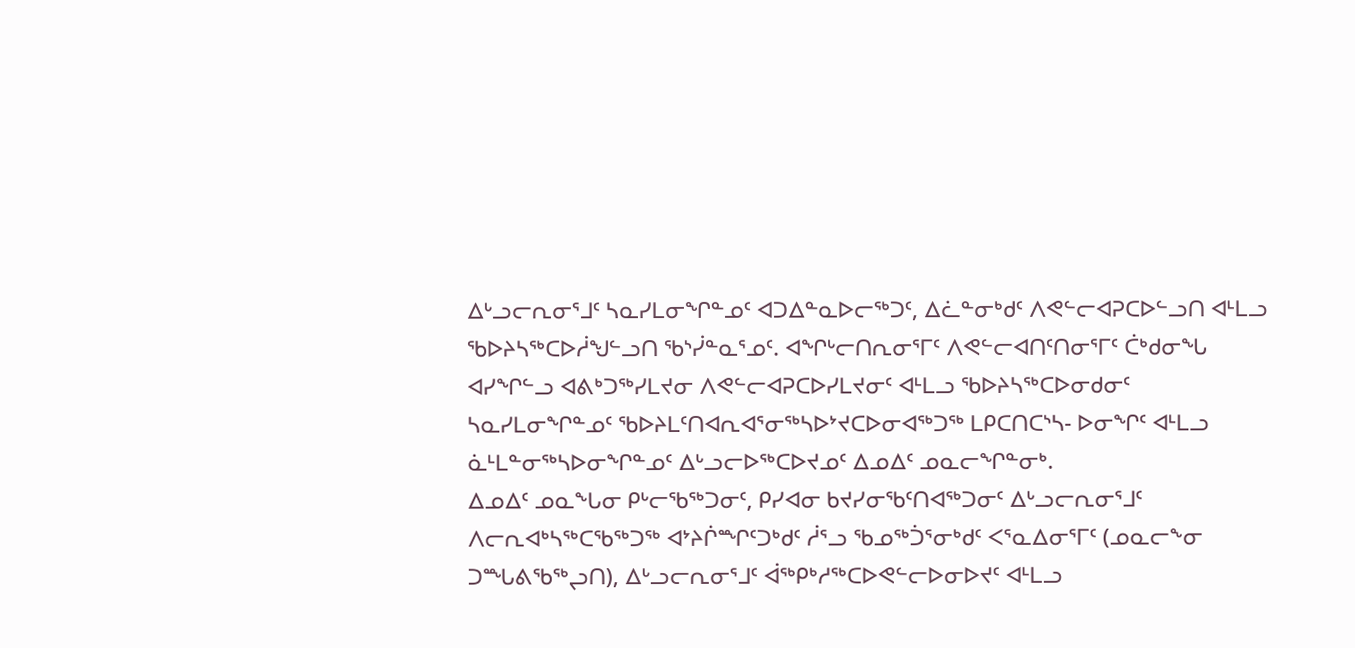ᐃᒡᓗᓕᕆᓂᕐᒧᑦ ᓴᓇᓯᒪᓂᖏᓐᓄᑦ ᐊᑐᐃᓐᓇᐅᓕᖅᑐᑦ, ᐃᓛᓐᓂᒃᑯᑦ ᐱᕙᓪᓕᐊᕈᑕᐅᓪᓗᑎ ᐊᒻᒪᓗ ᖃᐅᔨᓴᖅᑕᐅᓲᖑᓪᓗᑎ ᖃᔅᓰᓐᓇᕐᓄᑦ. ᐊᖏᒡᓕᑎᕆᓂᕐᒥᑦ ᐱᕙᓪᓕᐊᑎᑦᑎᓂᕐᒥᑦ ᑖᒃᑯᓂᖓ ᐊᓯᖏᓪᓗ ᐊᕕᒃᑐᖅᓯᒪᔪᓂ ᐱᕙᓪᓕᐊᕈᑕᐅᓯᒪᔪᓂᑦ ᐊᒻᒪᓗ ᖃᐅᔨᓴᖅᑕᐅᓂᑯᓂᑦ ᓴᓇᓯᒪᓂᖏᓐᓄᑦ ᖃᐅᔨᒪᑦᑎᐊᕆᐊᕐᓂᖅᓴᐅᔾᔪᑕᐅᓂᐊᖅᑐᖅ ᒪᑭᑕᑎᑕᔅᓴ- ᐅᓂᖏᑦ ᐊᒻᒪᓗ ᓈᒻᒪᓐᓂᖅᓴᐅᓂᖏᓐᓄᑦ ᐃᒡᓗᓕᐅᖅᑕᐅᔪᓄᑦ ᐃᓄᐃᑦ ᓄᓇᓕᖏᓐᓂᒃ.
ᐃᓄᐃᑦ ᓄᓇᖕᒐᓂ ᑭᒡᓕᖃᖅᑐᓂᑦ, ᑭᓯᐊᓂ ᑲᔪᓯᓂᖃᑦᑎᐊᖅᑐᓂᑦ ᐃᒡᓗᓕᕆᓂᕐᒧᑦ ᐱᓕᕆᐊᒃᓴᖅᑕᖃᖅᑐᖅ ᐊᔾᔨᒌᙱᑦᑐᒃᑯᑦ ᓲᕐᓗ ᖃᓄᖅᑑᕐᓂᒃᑯᑦ ᐸᕐᓇᐃᓂᕐᒥᑦ (ᓄᓇᓕᖕᓂ ᑐᙵᕕᖃᖅᖢᑎ), ᐃᒡᓗᓕᕆᓂᕐᒧᑦ ᐋᖅᑭᒃᓱᖅᑕᐅᕙᓪᓕᐅᓂᐅᔪᑦ ᐊᒻᒪᓗ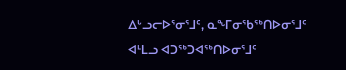ᐃᒡᓗᓕᐅᕐᓂᕐᒧᑦ, ᓇᖕᒥᓂᖃᖅᑎᐅᓂᕐᒧᑦ ᐊᒻᒪᓗ ᐊᑐᖅᑐᐊᖅᑎᐅᓂᕐᒧᑦ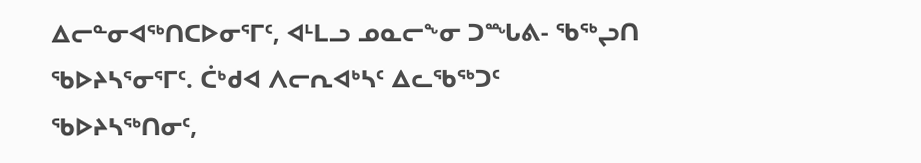ᐃᓕᓐᓂᐊᖅᑎᑕᐅᓂᕐᒥᑦ, ᐊᒻᒪᓗ ᓄᓇᓕᖕᓂ ᑐᙵᕕ- ᖃᖅᖢᑎ ᖃᐅᔨᓴᕐᓂᕐᒥᑦ. ᑖᒃᑯᐊ ᐱᓕᕆᐊᒃᓴᑦ ᐃᓚᖃᖅᑐᑦ ᖃᐅᔨᓴᖅᑎᓂᑦ,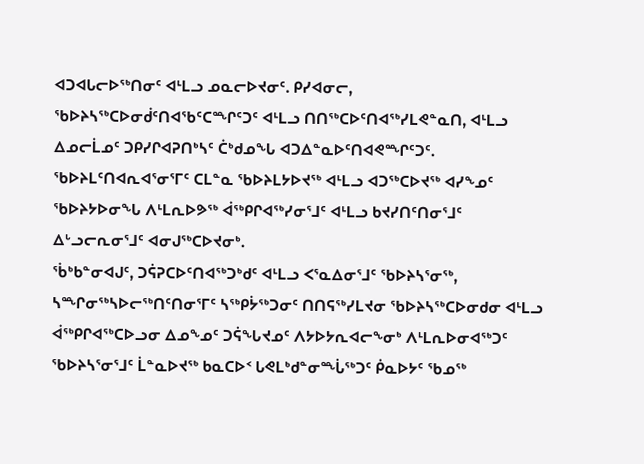ᐊᑐᐊᒐᓕᐅᖅᑎᓂᑦ ᐊᒻᒪᓗ ᓄᓇᓕᐅᔪᓂᑦ. ᑭᓯᐊᓂᓕ, ᖃᐅᔨᓴᖅᑕᐅᓂᑰᑦᑎᐊᖃᑦᑕᙱᑦᑐᑦ ᐊᒻᒪᓗ ᑎᑎᖅᑕᐅᑦᑎᐊᖅᓯᒪᕙᓐᓇᑎ, ᐊᒻᒪᓗ ᐃᓄᓕᒫᓄᑦ ᑐᑭᓯᒋᐊᕈᑎᒃᓴᑦ ᑖᒃᑯᓄᖓ ᐊᑐᐃᓐᓇᐅᑦᑎᐊᕙᙱᑦᑐᑦ. ᖃᐅᔨᒪᑦᑎᐊᕆᐊᕐᓂᕐᒥᑦ ᑕᒪᓐᓇ ᖃᐅᔨᒪᔭᐅᔪᖅ ᐊᒻᒪᓗ ᐊᑐᖅᑕᐅᔪᖅ ᐊᓯᖕᓄᑦ ᖃᐅᔨᔭᐅᓂᖓ ᐱᒻᒪᕆᐅᕗᖅ ᐋᖅᑭᒋᐊᖅᓯᓂᕐᒧᑦ ᐊᒻᒪᓗ ᑲᔪᓯᑎᑦᑎᓂᕐᒧᑦ ᐃᒡᓗᓕᕆᓂᕐᒧᑦ ᐊᓂᒍᖅᑕᐅᔪᓂᒃ.
ᖄᒃᑲᓐᓂᐊᒍᑦ, ᑐᕌᕈᑕᐅᑦᑎᐊᖅᑐᒃᑯᑦ ᐊᒻᒪᓗ ᐸᕐᓇᐃᓂᕐᒧᑦ ᖃᐅᔨᓴᕐᓂᖅ, ᓴᙱᓂᖅᓴᐅᓕᖅᑎᑦᑎᓂᕐᒥᑦ ᓴᖅᑭᔮᖅᑐᓂᑦ ᑎᑎᕋᖅᓯᒪᔪᓂ ᖃᐅᔨᓴᖅᑕᐅᓂᑯᓂ ᐊᒻᒪᓗ ᐋᖅᑭᒋᐊᖅᑕᐅᓗᓂ ᐃᓄᖕᓄᑦ ᑐᕌᖓᔪᓄᑦ ᐱᔭᐅᔭᕆᐊᓕᖕᓂᒃ ᐱᒻᒪᕆᐅᓂᐊᖅᑐᑦ ᖃᐅᔨᓴᕐᓂᕐᒧᑦ ᒫᓐᓇᐅᔪᖅ ᑲᓇᑕᐅᑉ ᒐᕙᒪᒃᑯᓐᓂᙶᖅᑐᑦ ᑮᓇᐅᔭᑦ ᖃᓄᖅ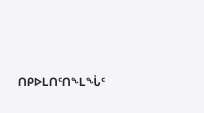ᑎᑭᐅᒪᑎᑦᑎᖕᒪᖔᑦ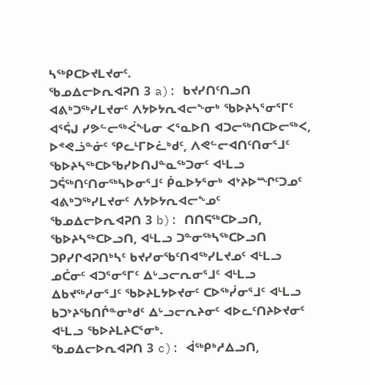ᓴᖅᑭᑕᐅᔪᒪᔪᓂᑦ.
ᖃᓄᐃᓕᐅᕆᐊᕈᑎ 3 a): ᑲᔪᓯᑎᑦᑎᓗᑎ ᐊᕕᒃᑐᖅᓯᒪᔪᓂᑦ ᐱᔭᐅᔭᕆᐊᓕᖕᓂᒃ ᖃᐅᔨᓴᕐᓂᕐᒥᑦ ᐊᕐᕌᒍ ᓯᕗᓪᓕᖅᐹᖓᓂ ᐸᕐᓇᐅᑎ ᐊᑐᓕᖅᑎᑕᐅᓕᖅᐸ, ᐅᕝᕙᓘᓐᓃᑦ ᕿᓚᒻᒥᐅᓛᒃᑯᑦ, ᐱᕙᓪᓕᐊᑎᑦᑎᓂᕐᒧᑦ ᖃᐅᔨᓴᖅᑕᐅᖃᓯᐅᑎᒍᓐᓇᖅᑐᓂᑦ ᐊᒻᒪᓗ ᑐᕌᖅᑎᑦᑎᓂᖅᓴᐅᓂᕐᒧᑦ ᑮᓇᐅᔭᕐᓂᒃ ᐊᔾᔨᐅᙱᑦᑐᓄᑦ ᐊᕕᒃᑐᖅᓯᒪᔪᓂᑦ ᐱᔭᐅᔭᕆᐊᓕᖕᓄᑦ
ᖃᓄᐃᓕᐅᕆᐊᕈᑎ 3 b): ᑎᑎᕋᖅᑕᐅᓗᑎ, ᖃᐅᔨᓴᖅᑕᐅᓗᑎ, ᐊᒻᒪᓗ ᑐᓐᓂᖅᓴᖅᑕᐅᓗᑎ ᑐᑭᓯᒋᐊᕈᑎᒃᓴᑦ ᑲᔪᓯᓂᖃᑦᑎᐊᖅᓯᒪᔪᓄᑦ ᐊᒻᒪᓗ ᓄᑖᓂᑦ ᐊᑐᕐᓂᕐᒥᑦ ᐃᒡᓗᓕᕆᓂᕐᒧᑦ ᐊᒻᒪᓗ ᐃᑲᔪᖅᓱᓂᕐᒧᑦ ᖃᐅᔨᒪᔭᐅᔪᓂᑦ ᑕᐅᖅᓰᓂᕐᒧᑦ ᐊᒻᒪᓗ ᑲᑐᔾᔨᖃᑎᒌᓐᓂᒃᑯᑦ ᐃᒡᓗᓕᕆᔨᓂᑦ ᐊᐅᓚᑦᑎᔨᐅᔪᓂᑦ ᐊᒻᒪᓗ ᖃᐅᔨᒪᔨᑕᕐᓂᒃ.
ᖃᓄᐃᓕᐅᕆᐊᕈᑎ 3 c): ᐋᖅᑭᒃᓱᐃᓗᑎ,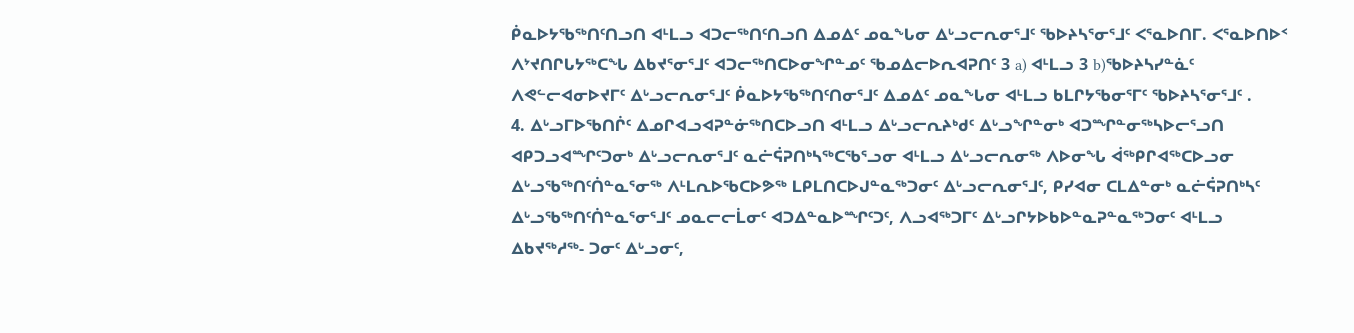ᑮᓇᐅᔭᖃᖅᑎᑦᑎᓗᑎ ᐊᒻᒪᓗ ᐊᑐᓕᖅᑎᑦᑎᓗᑎ ᐃᓄᐃᑦ ᓄᓇᖕᒐᓂ ᐃᒡᓗᓕᕆᓂᕐᒧᑦ ᖃᐅᔨᓴᕐᓂᕐᒧᑦ ᐸᕐᓇᐅᑎᒥ. ᐸᕐᓇᐅᑎᐅᑉ ᐱᔾᔪᑎᒋᒐᔭᖅᑕᖓ ᐃᑲᔪᕐᓂᕐᒧᑦ ᐊᑐᓕᖅᑎᑕᐅᓂᖏᓐᓄᑦ ᖃᓄᐃᓕᐅᕆᐊᕈᑎᑦ 3 a) ᐊᒻᒪᓗ 3 b)ᖃᐅᔨᓴᓯᓐᓈᑦ ᐱᕙᓪᓕᐊᓂᐅᔪᒥᑦ ᐃᒡᓗᓕᕆᓂᕐᒧᑦ ᑮᓇᐅᔭᖃᖅᑎᑦᑎᓂᕐᒧᑦ ᐃᓄᐃᑦ ᓄᓇᖕᒐᓂ ᐊᒻᒪᓗ ᑲᒪᒋᔭᖃᓂᕐᒥᑦ ᖃᐅᔨᓴᕐᓂᕐᒧᑦ .
4. ᐃᒡᓗᒥᐅᖃᑎᒌᑦ ᐃᓄᒋᐊᓗᐊᕈᓐᓃᖅᑎᑕᐅᓗᑎ ᐊᒻᒪᓗ ᐃᒡᓗᓕᕆᔨᒃᑯᑦ ᐃᒡᓗᖏᓐᓂᒃ ᐊᑐᙱᓐᓂᖅᓴᐅᓕᕐᓗᑎ ᐊᑭᑐᓗᐊᙱᑦᑐᓂᒃ ᐃᒡᓗᓕᕆᓂᕐᒧᑦ ᓇᓖᕌᕈᑎᒃᓴᖅᑕᖃᕐᓗᓂ ᐊᒻᒪᓗ ᐃᒡᓗᓕᕆᓂᖅ ᐱᐅᓂᖓ ᐋᖅᑭᒋᐊᖅᑕᐅᓗᓂ
ᐃᒡᓗᖃᖅᑎᑦᑏᓐᓇᕐᓂᖅ ᐱᒻᒪᕆᐅᖃᑕᐅᕗᖅ ᒪᑭᒪᑎᑕᐅᒍᓐᓇᖅᑐᓂᑦ ᐃᒡᓗᓕᕆᓂᕐᒧᑦ, ᑭᓯᐊᓂ ᑕᒪᐃᓐᓂᒃ ᓇᓖᕌᕈᑎᒃᓴᑦ ᐃᒡᓗᖃᖅᑎᑦᑏᓐᓇᕐᓂᕐᒧᑦ ᓄᓇᓕᓕᒫᓂᑦ ᐊᑐᐃᓐᓇᐅᙱᑦᑐᑦ, ᐱᓗᐊᖅᑐᒥᑦ ᐃᒡᓗᒋᔭᐅᑲᐅᓐᓇᕈᓐᓇᖅᑐᓂᑦ ᐊᒻᒪᓗ ᐃᑲᔪᖅᓱᖅ- ᑐᓂᑦ ᐃᒡᓗᓂᑦ,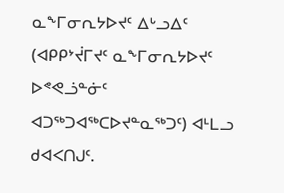ᓇᖕᒥᓂᕆᔭᐅᔪᑦ ᐃᒡᓗᐃᑦ (ᐊᑭᑭᔾᔫᒥᔪᑦ ᓇᖕᒥᓂᕆᔭᐅᔪᑦ ᐅᕝᕙᓘᓐᓃᑦ ᐊᑐᖅᑐᐊᖅᑕᐅᔪᓐᓇᖅᑐᑦ) ᐊᒻᒪᓗ ᑯᐊᐸᑎᒍᑦ.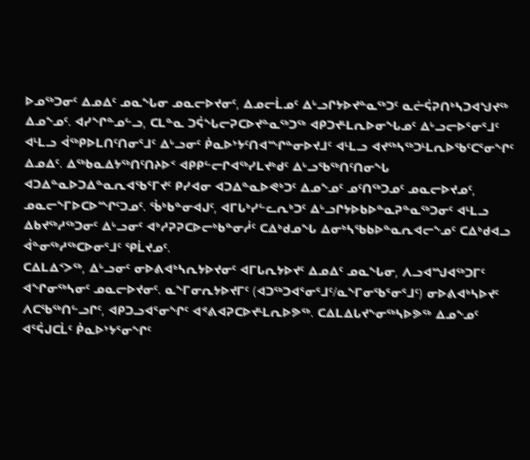ᐅᓄᖅᑐᓂᑦ ᐃᓄᐃᑦ ᓄᓇᖕᒐᓂ ᓄᓇᓕᐅᔪᓂᑦ, ᐃᓄᓕᒫᓄᑦ ᐃᒡᓗᒋᔭᐅᔪᓐᓇᖅᑐᑦ ᓇᓖᕌᕈᑎᒃᓴᑐᐊᖑᔪᖅ ᐃᓄᖕᓄᑦ. ᐊᓯᖏᓐᓄᓪᓗ, ᑕᒪᓐᓇ ᑐᕌᖓᓕᕈᑕᐅᔪᓐᓇᖅᑐᖅ ᐊᑭᑐᔪᒻᒪᕆᐅᓂᖓᓄᑦ ᐃᒡᓗᓕᐅᕐᓂᕐᒧᑦ ᐊᒻᒪᓗ ᐋᖅᑭᐅᒪᑎᑦᑎᓂᕐᒧᑦ ᐃᒡᓗᓂᑦ ᑮᓇᐅᔾᔭᑦᑎᐊᙱᓐᓂᐅᔪᒧᑦ ᐊᒻᒪᓗ ᐊᔪᖅᓴᖅᑐᒻᒪᕆᐅᖃᑦᑕᕐᓂᖏᑦ ᐃᓄᐃᑦ. ᐃᖅᑲᓇᐃᔭᖅᑎᑦᑎᔨᐅᑉ ᐊᑭᑭᓪᓕᒋᐊᖅᓯᒪᔪᒃᑯᑦ ᐃᒡᓗᖃᖅᑎᑦᑎᓂᖓ ᐊᑐᐃᓐᓇᐅᑐᐃᓐᓇᕆᐊᖃᕐᒥᔪᑦ ᑭᓯᐊᓂ ᐊᑐᐃᓐᓇᐅᕙᒃᑐᑦ ᐃᓄᖕᓄᑦ ᓄᑦᑎᖅᑐᓄᑦ ᓄᓇᓕᐅᔪᓄᑦ, ᓄᓇᓕᖕᒥᐅᑕᐅᙱᑦᑐᓄᑦ. ᖄᒃᑲᓐᓂᐊᒍᑦ, ᐊᒥᒐᒃᓯᓪᓚᕆᒃᑐᑦ ᐃᒡᓗᒋᔭᐅᑲᐅᓐᓇᕈᓐᓇᖅᑐᓂᑦ ᐊᒻᒪᓗ ᐃᑲᔪᖅᓱᖅᑐᓂᑦ ᐃᒡᓗᓂᑦ ᐊᒃᓱᕈᕈᑕᐅᓕᒃᑲᓐᓂᓲᑦ ᑕᐃᒃᑯᓄᖓ ᐃᓂᒃᓴᖃᑲᐅᓐᓇᕆᐊᓕᖕᓄᑦ ᑕᐃᒃᑯᐊᓗ ᐋᓐᓂᖅᓱᖅᑕᐅᓂᕐᒧᑦ ᕿᒫᔪᓄᑦ.
ᑕᐃᒪᐃᑉᐳᖅ, ᐃᒡᓗᓂᑦ ᓂᐅᕕᐊᒃᓴᕆᔭᐅᔪᓂᑦ ᐊᒥᒐᕆᔭᐅᔪᑦ ᐃᓄᐃᑦ ᓄᓇᖕᒐᓂ, ᐱᓗᐊᙳᐊᖅᑐᒥᑦ ᐊᖏᓂᖅᓴᓂᑦ ᓄᓇᓕᐅᔪᓂᑦ. ᓇᖕᒥᓂᕆᔭᐅᔪᒥᑦ (ᐊᑐᖅᑐᐊᕐᓂᕐᒧᑦ/ᓇᖕᒥᓂᖃᕐᓂᕐᒧᑦ) ᓂᐅᕕᐊᒃᓴᐅᔪᑦ ᐱᑕᖃᖅᑎᓪᓗᒋᑦ, ᐊᑭᑐᓗᐊᕐᓂᖏᑦ ᐊᕝᕕᐊᕈᑕᐅᔪᒻᒪᕆᐅᕗᖅ. ᑕᐃᒪᐃᒐᔪᖕᓂᖅᓴᐅᕗᖅ ᐃᓄᖕᓄᑦ ᐊᕐᕌᒍᑕᒫᑦ ᑮᓇᐅᔾᔭᕐᓂᖏᑦ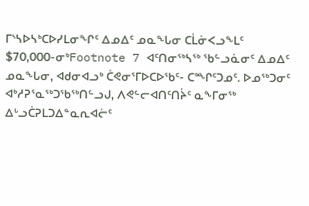ᒥᔅᓴᐅᓴᒃᑕᐅᓯᒪᓂᖏᑦ ᐃᓄᐃᑦ ᓄᓇᖕᒐᓂ ᑕᒫᓃᐸᓗᖕᒪᑦ $70,000-ᓂᒃFootnote 7 ᐊᑦᑎᓂᖅᓴᖅ ᖃᓪᓗᓈᓂᑦ ᐃᓄᐃᑦ ᓄᓇᖕᒐᓂ, ᐊᑯᓂᐊᓗᒃ ᑖᕙᓂᕐᒥᐅᑕᐅᖃᑦ- ᑕᙱᑦᑐᓄᑦ. ᐅᓄᖅᑐᓂᑦ ᐊᒃᓱᕈᕐᓇᖅᑐᖃᖅᑎᓪᓗᒍ, ᐱᕙᓪᓕᐊᑎᑦᑎᔩᑦ ᓇᖕᒥᓂᖅ ᐃᒡᓗᑖᕈᒪᑐᐃᓐᓇᕆᐊᓖᑦ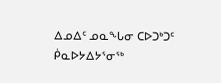ᐃᓄᐃᑦ ᓄᓇᖕᒐᓂ ᑕᐅᑐᒃᑐᑦ ᑮᓇᐅᔭᐃᔭᕐᓂᖅ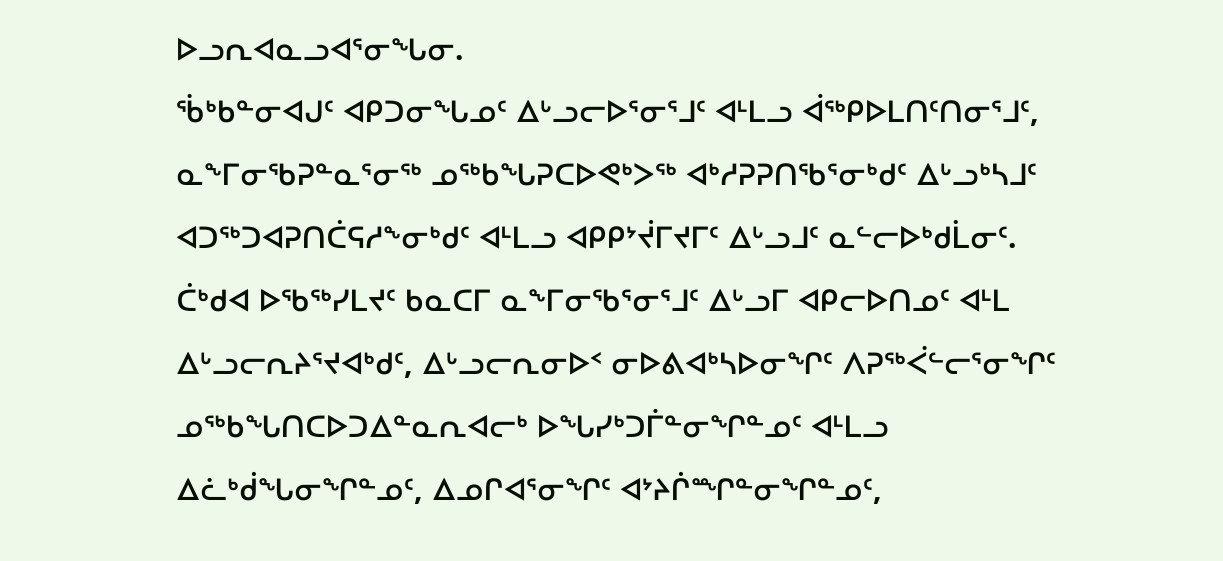ᐅᓗᕆᐊᓇᓗᐊᕐᓂᖓᓂ.
ᖄᒃᑲᓐᓂᐊᒍᑦ ᐊᑭᑐᓂᖓᓄᑦ ᐃᒡᓗᓕᐅᕐᓂᕐᒧᑦ ᐊᒻᒪᓗ ᐋᖅᑭᐅᒪᑎᑦᑎᓂᕐᒧᑦ, ᓇᖕᒥᓂᖃᕈᓐᓇᕐᓂᖅ ᓄᖅᑲᖓᕈᑕᐅᕙᒃᐳᖅ ᐊᒃᓱᕈᕈᑎᖃᕐᓂᒃᑯᑦ ᐃᒡᓗᒃᓴᒧᑦ ᐊᑐᖅᑐᐊᕈᑎᑖᕋᓱᖕᓂᒃᑯᑦ ᐊᒻᒪᓗ ᐊᑭᑭᔾᔫᒥᔪᒥᑦ ᐃᒡᓗᒧᑦ ᓇᓪᓕᐅᒃᑯᒫᓂᑦ.
ᑖᒃᑯᐊ ᐅᖃᖅᓯᒪᔪᑦ ᑲᓇᑕᒥ ᓇᖕᒥᓂᖃᕐᓂᕐᒧᑦ ᐃᒡᓗᒥ ᐊᑭᓕᐅᑎᓄᑦ ᐊᒻᒪ ᐃᒡᓗᓕᕆᔨᕐᔪᐊᒃᑯᑦ, ᐃᒡᓗᓕᕆᓂᐅᑉ ᓂᐅᕕᐊᒃᓴᐅᓂᖏᑦ ᐱᕈᖅᐹᓪᓕᕐᓂᖏᑦ ᓄᖅᑲᖓᑎᑕᐅᑐᐃᓐᓇᕆᐊᓕᒃ ᐅᖓᓯᒃᑐᒦᓐᓂᖏᓐᓄᑦ ᐊᒻᒪᓗ ᐃᓛᒃᑰᖓᓂᖏᓐᓄᑦ, ᐃᓄᒋᐊᕐᓂᖏᑦ ᐊᔾᔨᒌᙱᓐᓂᖏᓐᓄᑦ,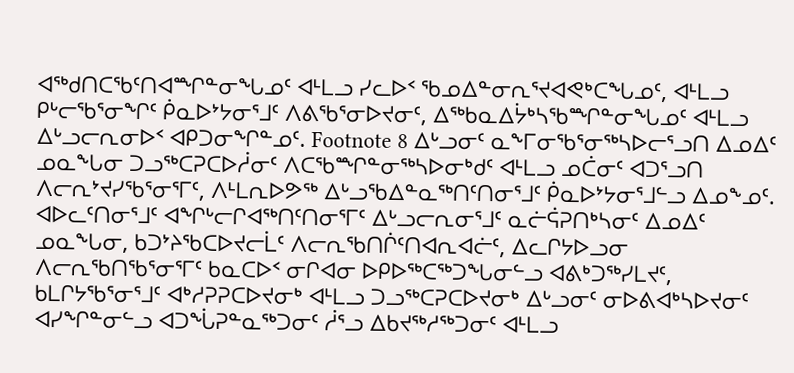ᐊᖅᑯᑎᑕᖃᑦᑎᐊᙱᓐᓂᖓᓄᑦ ᐊᒻᒪᓗ ᓯᓚᐅᑉ ᖃᓄᐃᓐᓂᕆᕐᔪᐊᕙᒃᑕᖓᓄᑦ, ᐊᒻᒪᓗ ᑭᒡᓕᖃᕐᓂᖏᑦ ᑮᓇᐅᔾᔭᓂᕐᒧᑦ ᐱᕕᖃᕐᓂᐅᔪᓂᑦ, ᐃᖅᑲᓇᐃᔮᒃᓴᖃᙱᓐᓂᖓᓄᑦ ᐊᒻᒪᓗ ᐃᒡᓗᓕᕆᓂᐅᑉ ᐊᑭᑐᓂᖏᓐᓄᑦ. Footnote 8 ᐃᒡᓗᓂᑦ ᓇᖕᒥᓂᖃᕐᓂᖅᓴᐅᓕᕐᓗᑎ ᐃᓄᐃᑦ ᓄᓇᖕᒐᓂ ᑐᓗᖅᑕᕈᑕᐅᓲᓂᑦ ᐱᑕᖃᙱᓐᓂᖅᓴᐅᓂᒃᑯᑦ ᐊᒻᒪᓗ ᓄᑖᓂᑦ ᐊᑐᕐᓗᑎ ᐱᓕᕆᔾᔪᓯᖃᕐᓂᕐᒥᑦ, ᐱᒻᒪᕆᐅᕗᖅ ᐃᒡᓗᖃᐃᓐᓇᖅᑎᑦᑎᓂᕐᒧᑦ ᑮᓇᐅᔾᔭᓂᕐᒧᓪᓗ ᐃᓄᖕᓄᑦ.
ᐊᐅᓚᑦᑎᓂᕐᒧᑦ ᐊᖏᒡᓕᒋᐊᖅᑎᑦᑎᓂᕐᒥᑦ ᐃᒡᓗᓕᕆᓂᕐᒧᑦ ᓇᓖᕌᕈᑎᒃᓴᓂᑦ ᐃᓄᐃᑦ ᓄᓇᖕᒐᓂ, ᑲᑐᔾᔨᖃᑕᐅᔪᓕᒫᑦ ᐱᓕᕆᖃᑎᒌᑦᑎᐊᕆᐊᓖᑦ, ᐃᓚᒋᔭᐅᓗᓂ ᐱᓕᕆᖃᑎᖃᕐᓂᕐᒥᑦ ᑲᓇᑕᐅᑉ ᓂᒋᐊᓂ ᐅᑭᐅᖅᑕᖅᑐᖓᓂᓪᓗ ᐊᕕᒃᑐᖅᓯᒪᔪᑦ, ᑲᒪᒋᔭᖃᕐᓂᕐᒧᑦ ᐊᒃᓱᕈᕈᑕᐅᔪᓂᒃ ᐊᒻᒪᓗ ᑐᓗᖅᑕᕈᑕᐅᔪᓂᒃ ᐃᒡᓗᓂᑦ ᓂᐅᕕᐊᒃᓴᐅᔪᓂᑦ ᐊᓯᖏᓐᓂᓪᓗ ᐊᑐᖔᕈᓐᓇᖅᑐᓂᑦ ᓲᕐᓗ ᐃᑲᔪᖅᓱᖅᑐᓂᑦ ᐊᒻᒪᓗ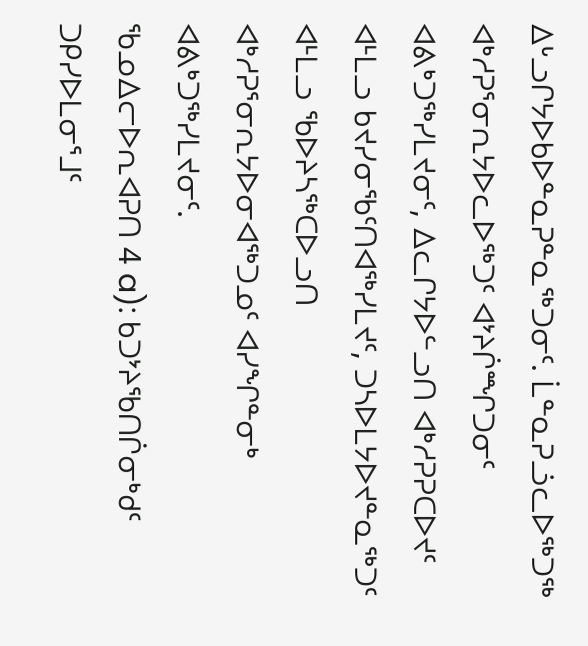ᐃᒡᓗᒋᔭᐅᑲᐅᓐᓇᕈᓐᓇᖅᑐᓂᑦ. ᒫᓐᓇᕈᓘᓚᐅᖅᑐᖅ ᐊᒃᓱᕈᕐᓂᕆᔭᐅᓚᐅᖅᑐᑦ ᐊᔾᔨᒌᙱᑐᓂᑦ ᐊᕕᒃᑐᖅᓯᒪᔪᓂᑦ, ᐃᓚᒋᔭᐅᓪᓗᑎ ᐊᒃᓱᕈᕈᑕᐅᔪᑦ ᐊᒻᒪᓗ ᑲᔪᓯᓂᖃᑦᑎᐊᖅᓯᒪᔪᑦ, ᑐᓴᐅᒪᔭᐅᔪᓐᓇᖅᑐᑦ ᐊᒻᒪᓗ ᖃᐅᔨᓴᖅᑕᐅᓗᑎ ᐊᒃᓱᕈᕐᓂᕆᔭᐅᓂᐊᖅᑐᓄᑦ ᐊᓯᖏᓐᓂᒃ ᐊᕕᒃᑐᖅᓯᒪᔪᓂᑦ.
ᖃᓄᐃᓕᐅᕆᐊᕈᑎ 4 a): ᑲᑐᔾᔨᖃᑎᒌᓂᒃᑯᑦ ᑐᑭᓯᐅᒪᓂᕐᒧᑦ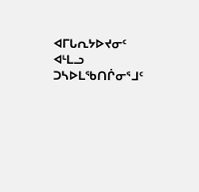ᐊᒥᒐᕆᔭᐅᔪᓂᑦ ᐊᒻᒪᓗ ᑐᓴᐅᒪᖃᑎᒌᓂᕐᒧᑦ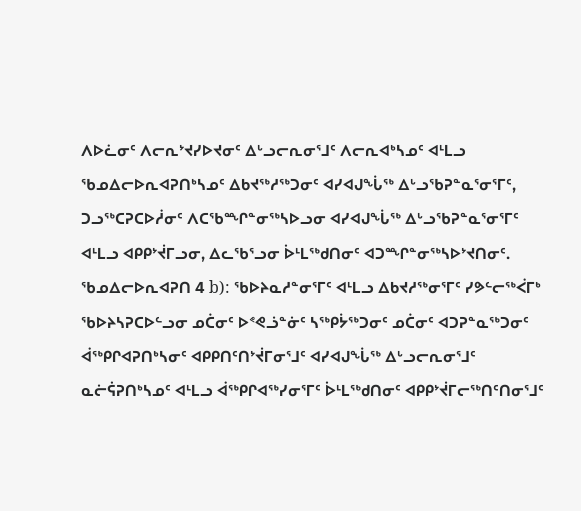ᐱᐅᓛᓂᑦ ᐱᓕᕆᔾᔪᓯᐅᔪᓂᑦ ᐃᒡᓗᓕᕆᓂᕐᒧᑦ ᐱᓕᕆᐊᒃᓴᓄᑦ ᐊᒻᒪᓗ ᖃᓄᐃᓕᐅᕆᐊᕈᑎᒃᓴᓄᑦ ᐃᑲᔪᖅᓱᖅᑐᓂᑦ ᐊᓯᐊᒍᖔᖅ ᐃᒡᓗᖃᕈᓐᓇᕐᓂᕐᒥᑦ, ᑐᓗᖅᑕᕈᑕᐅᓲᓂᑦ ᐱᑕᖃᙱᓐᓂᖅᓴᐅᓗᓂ ᐊᓯᐊᒍᖔᖅ ᐃᒡᓗᖃᕈᓐᓇᕐᓂᕐᒥᑦ ᐊᒻᒪᓗ ᐊᑭᑭᔾᔫᒥᓗᓂ, ᐃᓚᖃᕐᓗᓂ ᐆᒻᒪᖅᑯᑎᓂᑦ ᐊᑐᙱᓐᓂᖅᓴᐅᔾᔪᑎᓂᑦ.
ᖃᓄᐃᓕᐅᕆᐊᕈᑎ 4 b): ᖃᐅᔨᓇᓱᓐᓂᕐᒥᑦ ᐊᒻᒪᓗ ᐃᑲᔪᓱᖅᓂᕐᒥᑦ ᓯᕗᓪᓕᖅᐹᒥᒃ ᖃᐅᔨᓴᕈᑕᐅᓪᓗᓂ ᓄᑖᓂᑦ ᐅᕝᕙᓘᓐᓃᑦ ᓴᖅᑭᔮᖅᑐᓂᑦ ᓄᑖᓂᑦ ᐊᑐᕈᓐᓇᖅᑐᓂᑦ ᐋᖅᑭᒋᐊᕈᑎᒃᓴᓂᑦ ᐊᑭᑭᑎᑦᑎᔾᔫᒥᓂᕐᒧᑦ ᐊᓯᐊᒍᖔᖅ ᐃᒡᓗᓕᕆᓂᕐᒧᑦ ᓇᓖᕌᕈᑎᒃᓴᓄᑦ ᐊᒻᒪᓗ ᐋᖅᑭᒋᐊᖅᓯᓂᕐᒥᑦ ᐆᒻᒪᖅᑯᑎᓂᑦ ᐊᑭᑭᔾᔫᒥᓕᖅᑎᑦᑎᓂᕐᒧᑦ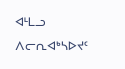ᐊᒻᒪᓗ ᐱᓕᕆᐊᒃᓴᐅᔪᑦ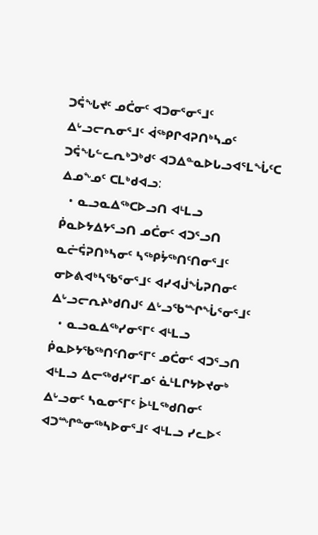ᑐᕌᖓᔪᑦ ᓄᑖᓂᑦ ᐊᑐᓂᕐᓂᕐᒧᑦ ᐃᒡᓗᓕᕆᓂᕐᒧᑦ ᐋᖅᑭᒋᐊᕈᑎᒃᓴᓄᑦ ᑐᕌᖓᓪᓚᕆᒃᑐᒃᑯᑦ ᐊᑐᐃᓐᓇᐅᒐᓗᐊᕐᒪᖔᑦᑕ ᐃᓄᖕᓄᑦ ᑕᒪᒃᑯᐊᓗ:
  • ᓇᓗᓇᐃᖅᑕᐅᓗᑎ ᐊᒻᒪᓗ ᑮᓇᐅᔭᐃᔭᕐᓗᑎ ᓄᑖᓂᑦ ᐊᑐᕐᓗᑎ ᓇᓖᕌᕈᑎᒃᓴᓂᑦ ᓴᖅᑭᔮᖅᑎᑦᑎᓂᕐᒧᑦ ᓂᐅᕕᐊᒃᓴᖃᕐᓂᕐᒧᑦ ᐊᓯᐊᒎᖔᕈᑎᓂᑦ ᐃᒡᓗᓕᕆᔨᒃᑯᑎᒍᑦ ᐃᒡᓗᖃᙱᖔᕐᓂᕐᒧᑦ
  • ᓇᓗᓇᐃᖅᓯᓂᕐᒥᑦ ᐊᒻᒪᓗ ᑮᓇᐅᔭᖃᖅᑎᑦᑎᓂᕐᒥᑦ ᓄᑖᓂᑦ ᐊᑐᕐᓗᑎ ᐊᒻᒪᓗ ᐃᓕᖅᑯᓯᕐᒥᓄᑦ ᓈᒻᒪᒋᔭᐅᔪᓂᒃ ᐃᒡᓗᓂᑦ ᓴᓇᓂᕐᒥᑦ ᐆᒻᒪᖅᑯᑎᓂᑦ ᐊᑐᙱᓐᓂᖅᓴᐅᓂᕐᒧᑦ ᐊᒻᒪᓗ ᓯᓚᐅᑉ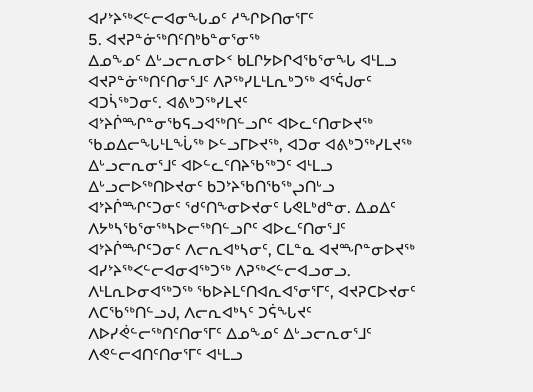ᐊᓯᔾᔨᖅᐸᓪᓕᐊᓂᖓᓄᑦ ᓱᖏᐅᑎᓂᕐᒥᑦ
5. ᐊᔪᕈᓐᓃᖅᑎᑦᑎᒃᑲᓐᓂᕐᓂᖅ
ᐃᓄᖕᓄᑦ ᐃᒡᓗᓕᕆᓂᐅᑉ ᑲᒪᒋᔭᐅᒋᐊᖃᕐᓂᖓ ᐊᒻᒪᓗ ᐊᔪᕈᓐᓃᖅᑎᑦᑎᓂᕐᒧᑦ ᐱᕈᖅᓯᒪᒻᒪᕆᒃᑐᖅ ᐊᕐᕌᒍᓂᑦ ᐊᑐᓵᖅᑐᓂᑦ. ᐊᕕᒃᑐᖅᓯᒪᔪᑦ ᐊᔾᔨᒌᙱᓐᓂᖃᕋᓗᐊᖅᑎᓪᓗᒋᑦ ᐊᐅᓚᑦᑎᓂᐅᔪᖅ ᖃᓄᐃᓕᖓᒻᒪᖔᖅ ᐅᓪᓗᒥᐅᔪᖅ, ᐊᑐᓂ ᐊᕕᒃᑐᖅᓯᒪᔪᖅ ᐃᒡᓗᓕᕆᓂᕐᒧᑦ ᐊᐅᓪᓚᑦᑎᔨᖃᖅᑐᑦ ᐊᒻᒪᓗ ᐃᒡᓗᓕᐅᖅᑎᐅᔪᓂᑦ ᑲᑐᔾᔨᖃᑎᖃᖅᖢᑎᒡᓗ ᐊᔾᔨᒌᙱᑦᑐᓂᑦ ᖁᑦᑎᖕᓂᐅᔪᓂᑦ ᒐᕙᒪᒃᑯᓐᓂ. ᐃᓄᐃᑦ ᐱᔭᒃᓴᖃᕐᓂᖅᓴᐅᓕᖅᑎᓪᓗᒋᑦ ᐊᐅᓚᑦᑎᓂᕐᒧᑦ ᐊᔾᔨᒌᙱᑦᑐᓂᑦ ᐱᓕᕆᐊᒃᓴᓂᑦ, ᑕᒪᓐᓇ ᐊᔪᙱᓐᓂᐅᔪᖅ ᐊᓯᔾᔨᖅᐸᓪᓕᐊᓂᐊᖅᑐᖅ ᐱᕈᖅᐸᓪᓕᐊᓗᓂᓗ. ᐱᒻᒪᕆᐅᓂᐊᖅᑐᖅ ᖃᐅᔨᒪᑦᑎᐊᕆᐊᕐᓂᕐᒥᑦ, ᐊᔪᕈᑕᐅᔪᓂᑦ ᐱᑕᖃᖅᑎᓪᓗᒍ, ᐱᓕᕆᐊᒃᓴᑦ ᑐᕌᖓᔪᑦ ᐱᐅᓯᕚᓪᓕᖅᑎᑦᑎᓂᕐᒥᑦ ᐃᓄᖕᓄᑦ ᐃᒡᓗᓕᕆᓂᕐᒧᑦ ᐱᕙᓪᓕᐊᑎᑦᑎᓂᕐᒥᑦ ᐊᒻᒪᓗ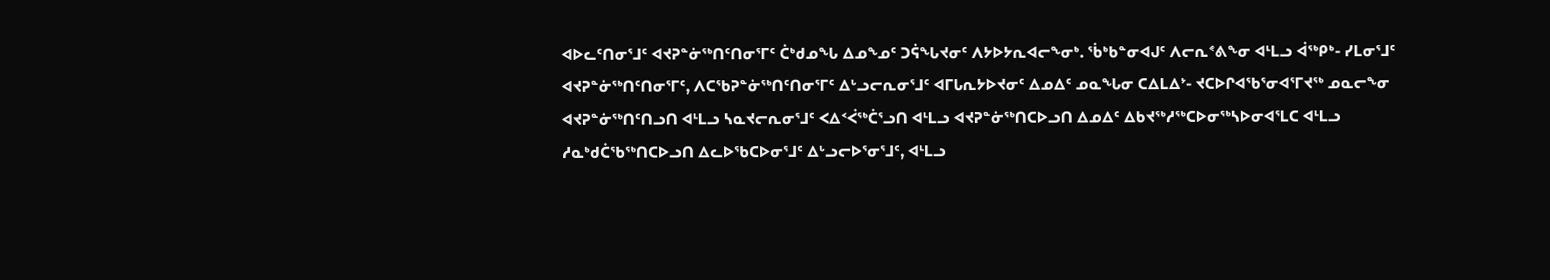ᐊᐅᓚᑦᑎᓂᕐᒧᑦ ᐊᔪᕈᓐᓃᖅᑎᑦᑎᓂᕐᒥᑦ ᑖᒃᑯᓄᖓ ᐃᓄᖕᓄᑦ ᑐᕌᖓᔪᓂᑦ ᐱᔭᐅᔭᕆᐊᓕᖕᓂᒃ. ᖄᒃᑲᓐᓂᐊᒍᑦ ᐱᓕᕆᕝᕕᖕᓂ ᐊᒻᒪᓗ ᐋᖅᑭᒃ- ᓯᒪᓂᕐᒧᑦ ᐊᔪᕈᓐᓃᖅᑎᑦᑎᓂᕐᒥᑦ, ᐱᑕᖃᕈᓐᓃᖅᑎᑦᑎᓂᕐᒥᑦ ᐃᒡᓗᓕᕆᓂᕐᒧᑦ ᐊᒥᒐᕆᔭᐅᔪᓂᑦ ᐃᓄᐃᑦ ᓄᓇᖕᒐᓂ ᑕᐃᒪᐃᔾ- ᔪᑕᐅᒋᐊᖃᕐᓂᐊᕐᒥᔪᖅ ᓄᓇᓕᖕᓂ ᐊᔪᕈᓐᓃᖅᑎᑦᑎᓗᑎ ᐊᒻᒪᓗ ᓴᓇᔪᓕᕆᓂᕐᒧᑦ ᐸᐃᑉᐹᖅᑖᕐᓗᑎ ᐊᒻᒪᓗ ᐊᔪᕈᓐᓃᖅᑎᑕᐅᓗᑎ ᐃᓄᐃᑦ ᐃᑲᔪᖅᓱᖅᑕᐅᓂᖅᓴᐅᓂᐊᕐᒪᑕ ᐊᒻᒪᓗ ᓱᓇᒃᑯᑖᖃᖅᑎᑕᐅᓗᑎ ᐃᓚᐅᖃᑕᐅᓂᕐᒧᑦ ᐃᒡᓗᓕᐅᕐᓂᕐᒧᑦ, ᐊᒻᒪᓗ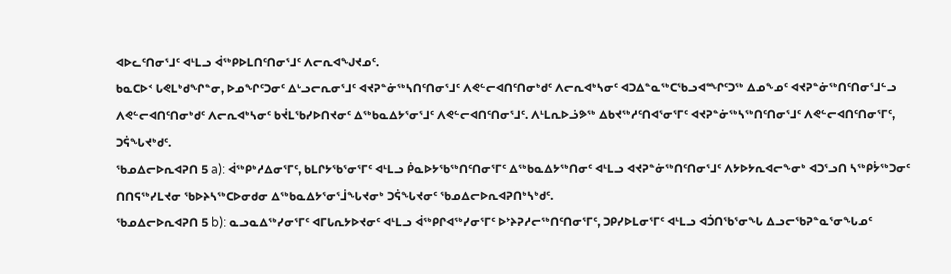ᐊᐅᓚᑦᑎᓂᕐᒧᑦ ᐊᒻᒪᓗ ᐋᖅᑭᐅᒪᑎᑦᑎᓂᕐᒧᑦ ᐱᓕᕆᐊᖑᔪᓄᑦ.
ᑲᓇᑕᐅᑉ ᒐᕙᒪᒃᑯᖏᓐᓂ, ᐅᓄᖏᑦᑐᓂᑦ ᐃᒡᓗᓕᕆᓂᕐᒧᑦ ᐊᔪᕈᓐᓃᖅᓴᑎᑦᑎᓂᕐᒧᑦ ᐱᕙᓪᓕᐊᑎᑦᑎᓂᒃᑯᑦ ᐱᓕᕆᐊᒃᓴᓂᑦ ᐊᑐᐃᓐᓇᖅᑕᖃᓗᐊᙱᑦᑐᖅ ᐃᓄᖕᓄᑦ ᐊᔪᕈᓐᓃᖅᑎᑦᑎᓂᕐᒧᓪᓗ ᐱᕙᓪᓕᐊᑎᑦᑎᓂᒃᑯᑦ ᐱᓕᕆᐊᒃᓴᓂᑦ ᑲᔫᒪᖃᓯᐅᑎᔪᓂᑦ ᐃᖅᑲᓇᐃᔭᕐᓂᕐᒧᑦ ᐱᕙᓪᓕᐊᑎᑦᑎᓂᕐᒧᑦ. ᐱᒻᒪᕆᐅᓘᕗᖅ ᐃᑲᔪᖅᓱᑦᑎᐊᕐᓂᕐᒥᑦ ᐊᔪᕈᓐᓃᖅᓴᖅᑎᑦᑎᓂᕐᒧᑦ ᐱᕙᓪᓕᐊᑎᑦᑎᓂᕐᒥᑦ, ᑐᕌᖓᔪᒃᑯᑦ.
ᖃᓄᐃᓕᐅᕆᐊᕈᑎ 5 a): ᐋᖅᑭᒃᓱᐃᓂᕐᒥᑦ, ᑲᒪᒋᔭᖃᕐᓂᕐᒥᑦ ᐊᒻᒪᓗ ᑮᓇᐅᔭᖃᖅᑎᑦᑎᓂᕐᒥᑦ ᐃᖅᑲᓇᐃᔭᖅᑎᓂᑦ ᐊᒻᒪᓗ ᐊᔪᕈᓐᓃᖅᑎᑦᑎᓂᕐᒧᑦ ᐱᔭᐅᔭᕆᐊᓕᖕᓂᒃ ᐊᑐᕐᓗᑎ ᓴᖅᑭᔮᖅᑐᓂᑦ ᑎᑎᕋᖅᓯᒪᔪᓂ ᖃᐅᔨᓴᖅᑕᐅᓂᑯᓂ ᐃᖅᑲᓇᐃᔭᕐᓂᕐᒨᖓᔪᓂᒃ ᑐᕌᖓᔪᓂᑦ ᖃᓄᐃᓕᐅᕆᐊᕈᑎᒃᓴᒃᑯᑦ.
ᖃᓄᐃᓕᐅᕆᐊᕈᑎ 5 b): ᓇᓗᓇᐃᖅᓯᓂᕐᒥᑦ ᐊᒥᒐᕆᔭᐅᔪᓂᑦ ᐊᒻᒪᓗ ᐋᖅᑭᒋᐊᖅᓯᓂᕐᒥᑦ ᐅᔾᔨᕈᓱᓕᖅᑎᑦᑎᓂᕐᒥᑦ, ᑐᑭᓯᐅᒪᓂᕐᒥᑦ ᐊᒻᒪᓗ ᐊᑑᑎᖃᕐᓂᖓ ᐃᓗᓕᖃᕈᓐᓇᕐᓂᖓᓄᑦ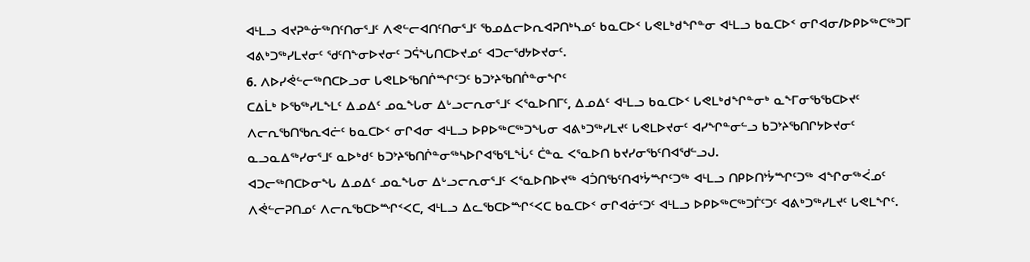ᐊᒻᒪᓗ ᐊᔪᕈᓐᓃᖅᑎᑦᑎᓂᕐᒧᑦ ᐱᕙᓪᓕᐊᑎᑦᑎᓂᕐᒧᑦ ᖃᓄᐃᓕᐅᕆᐊᕈᑎᒃᓴᓄᑦ ᑲᓇᑕᐅᑉ ᒐᕙᒪᒃᑯᖏᓐᓂ ᐊᒻᒪᓗ ᑲᓇᑕᐅᑉ ᓂᒋᐊᓂ/ᐅᑭᐅᖅᑕᖅᑐᒥ ᐊᕕᒃᑐᖅᓯᒪᔪᓂᑦ ᖁᑦᑎᖕᓂᐅᔪᓂᑦ ᑐᕌᖓᑎᑕᐅᔪᓄᑦ ᐊᑐᓕᖁᔭᐅᔪᓂᑦ.
6. ᐱᐅᓯᕚᓪᓕᖅᑎᑕᐅᓗᓂ ᒐᕙᒪᐅᖃᑎᒌᙱᑦᑐᑦ ᑲᑐᔾᔨᖃᑎᒌᓐᓂᖏᑦ
ᑕᐃᒫᒃ ᐅᖃᖅᓯᒪᖕᒪᑦ ᐃᓄᐃᑦ ᓄᓇᖕᒐᓂ ᐃᒡᓗᓕᕆᓂᕐᒧᑦ ᐸᕐᓇᐅᑎᒥᑦ, ᐃᓄᐃᑦ ᐊᒻᒪᓗ ᑲᓇᑕᐅᑉ ᒐᕙᒪᒃᑯᖏᓐᓂᒃ ᓇᖕᒥᓂᖃᖃᑕᐅᔪᑦ ᐱᓕᕆᖃᑎᖃᕆᐊᓖᑦ ᑲᓇᑕᐅᑉ ᓂᒋᐊᓂ ᐊᒻᒪᓗ ᐅᑭᐅᖅᑕᖅᑐᖓᓂ ᐊᕕᒃᑐᖅᓯᒪᔪᑦ ᒐᕙᒪᐅᔪᓂᑦ ᐊᓯᖏᓐᓂᓪᓗ ᑲᑐᔾᔨᖃᑎᒋᔭᐅᔪᓂᑦ ᓇᓗᓇᐃᖅᓯᓂᕐᒧᑦ ᓇᐅᒃᑯᑦ ᑲᑐᔾᔨᖃᑎᒌᓐᓂᖅᓴᐅᒋᐊᖃᕐᒪᖔᑦ ᑖᓐᓇ ᐸᕐᓇᐅᑎ ᑲᔪᓯᓂᖃᑦᑎᐊᖁᓪᓗᒍ.
ᐊᑐᓕᖅᑎᑕᐅᓂᖓ ᐃᓄᐃᑦ ᓄᓇᖕᒐᓂ ᐃᒡᓗᓕᕆᓂᕐᒧᑦ ᐸᕐᓇᐅᑎᐅᔪᖅ ᐊᑑᑎᖃᑦᑎᐊᔾᔮᙱᑦᑐᖅ ᐊᒻᒪᓗ ᑎᑭᐅᑎᔾᔮᙱᑦᑐᖅ ᐊᖏᓂᖅᐹᓄᑦ ᐱᕚᓪᓕᕈᑎᓄᑦ ᐱᓕᕆᖃᑕᐅᙱᑉᐸᑕ, ᐊᒻᒪᓗ ᐃᓚᖃᑕᐅᙱᑉᐸᑕ ᑲᓇᑕᐅᑉ ᓂᒋᐊᓃᑦᑐᑦ ᐊᒻᒪᓗ ᐅᑭᐅᖅᑕᖅᑐᒦᑦᑐᑦ ᐊᕕᒃᑐᖅᓯᒪᔪᑦ ᒐᕙᒪᖏᑦ.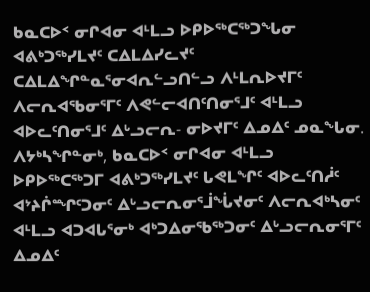ᑲᓇᑕᐅᑉ ᓂᒋᐊᓂ ᐊᒻᒪᓗ ᐅᑭᐅᖅᑕᖅᑐᖓᓂ ᐊᕕᒃᑐᖅᓯᒪᔪᑦ ᑕᐃᒪᐃᓯᓚᔪᑦ ᑕᐃᒪᐃᖏᓐᓇᕐᓂᐊᕆᓪᓗᑎᓪᓗ ᐱᒻᒪᕆᐅᔪᒥᑦ ᐱᓕᕆᐊᖃᓂᕐᒥᑦ ᐱᕙᓪᓕᐊᑎᑦᑎᓂᕐᒧᑦ ᐊᒻᒪᓗ ᐊᐅᓚᑦᑎᓂᕐᒧᑦ ᐃᒡᓗᓕᕆ- ᓂᐅᔪᒥᑦ ᐃᓄᐃᑦ ᓄᓇᖕᒐᓂ.
ᐱᔭᒃᓴᖏᓐᓂᒃ, ᑲᓇᑕᐅᑉ ᓂᒋᐊᓂ ᐊᒻᒪᓗ ᐅᑭᐅᖅᑕᖅᑐᒥ ᐊᕕᒃᑐᖅᓯᒪᔪᑦ ᒐᕙᒪᖏᑦ ᐊᐅᓚᑦᑎᓲᑦ ᐊᔾᔨᒌᙱᑦᑐᓂᑦ ᐃᒡᓗᓕᕆᓂᕐᒨᖔᔪᓂᑦ ᐱᓕᕆᐊᒃᓴᓂᑦ ᐊᒻᒪᓗ ᐊᑐᐊᒐᕐᓂᒃ ᐊᒃᑐᐃᓂᖃᖅᑐᓂᑦ ᐃᒡᓗᓕᕆᓂᕐᒥᑦ ᐃᓄᐃᑦ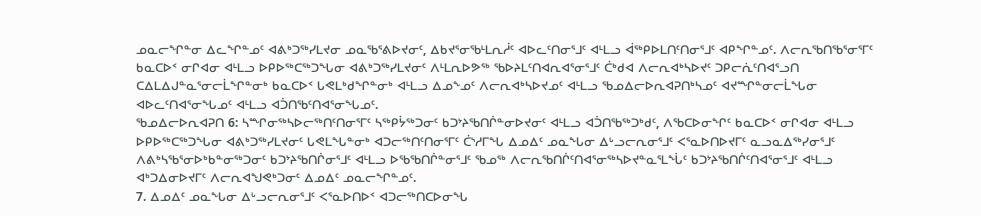ᓄᓇᓕᖏᓐᓂ ᐃᓚᖏᓐᓄᑦ ᐊᕕᒃᑐᖅᓯᒪᔪᓂ ᓄᓇᖃᕐᕕᐅᔪᓂᑦ, ᐃᑲᔪᕐᓂᖃᒻᒪᕆᓲᑦ ᐊᐅᓚᑦᑎᓂᕐᒧᑦ ᐊᒻᒪᓗ ᐋᖅᑭᐅᒪᑎᑦᑎᓂᕐᒧᑦ ᐊᑭᖏᓐᓄᑦ. ᐱᓕᕆᖃᑎᖃᕐᓂᕐᒥᑦ ᑲᓇᑕᐅᑉ ᓂᒋᐊᓂ ᐊᒻᒪᓗ ᐅᑭᐅᖅᑕᖅᑐᖓᓂ ᐊᕕᒃᑐᖅᓯᒪᔪᓂᑦ ᐱᒻᒪᕆᐅᕗᖅ ᖃᐅᔨᒪᑦᑎᐊᕆᐊᕐᓂᕐᒧᑦ ᑖᒃᑯᐊ ᐱᓕᕆᐊᒃᓴᐅᔪᑦ ᑐᑭᓕᕇᑦᑎᐊᕐᓗᑎ ᑕᐃᒪᐃᒍᓐᓇᕐᓂᓕᒫᖏᓐᓂᒃ ᑲᓇᑕᐅᑉ ᒐᕙᒪᒃᑯᖏᓐᓂᒃ ᐊᒻᒪᓗ ᐃᓄᖕᓄᑦ ᐱᓕᕆᐊᒃᓴᐅᔪᓄᑦ ᐊᒻᒪᓗ ᖃᓄᐃᓕᐅᕆᐊᕈᑎᒃᓴᓄᑦ ᐊᔪᙱᓐᓂᓕᒫᖓᓂ ᐊᐅᓚᑦᑎᐊᕐᓂᖓᓄᑦ ᐊᒻᒪᓗ ᐊᑑᑎᖃᑦᑎᐊᕐᓂᖓᓄᑦ.
ᖃᓄᐃᓕᐅᕆᐊᕈᑎ 6: ᓴᙱᓂᖅᓴᐅᓕᖅᑎᑦᑎᓂᕐᒥᑦ ᓴᖅᑭᔮᖅᑐᓂᑦ ᑲᑐᔾᔨᖃᑎᒌᓐᓂᐅᔪᓂᑦ ᐊᒻᒪᓗ ᐊᑑᑎᖃᖅᑐᒃᑯᑦ, ᐱᖃᑕᐅᓂᖏᑦ ᑲᓇᑕᐅᑉ ᓂᒋᐊᓂ ᐊᒻᒪᓗ ᐅᑭᐅᖅᑕᖅᑐᖓᓂ ᐊᕕᒃᑐᖅᓯᒪᔪᓂᑦ ᒐᕙᒪᖓᓐᓂᒃ ᐊᑐᓕᖅᑎᑦᑎᓂᕐᒥᑦ ᑖᔅᓱᒥᖓ ᐃᓄᐃᑦ ᓄᓇᖕᒐᓂ ᐃᒡᓗᓕᕆᓂᕐᒧᑦ ᐸᕐᓇᐅᑎᐅᔪᒥᑦ ᓇᓗᓇᐃᖅᓯᓂᕐᒧᑦ ᐱᕕᒃᓴᖃᕐᓂᐅᒃᑲᓐᓂᖅᑐᓂᑦ ᑲᑐᔾᔨᖃᑎᒌᓂᕐᒧᑦ ᐊᒻᒪᓗ ᐅᖃᖃᑎᒌᓐᓂᕐᒧᑦ ᖃᓄᖅ ᐱᓕᕆᖃᑎᒌᑦᑎᐊᕐᓂᖅᓴᐅᔪᓐᓇᕐᒪᖔᑦ ᑲᑐᔾᔨᖃᑎᒌᑦᑎᐊᕐᓂᕐᒧᑦ ᐊᒻᒪᓗ ᐊᒃᑐᐃᓂᐅᔪᒥᑦ ᐱᓕᕆᐊᖑᕙᒃᑐᓂᑦ ᐃᓄᐃᑦ ᓄᓇᓕᖏᓐᓄᑦ.
7. ᐃᓄᐃᑦ ᓄᓇᖕᒐᓂ ᐃᒡᓗᓕᕆᓂᕐᒧᑦ ᐸᕐᓇᐅᑎᐅᑉ ᐊᑐᓕᖅᑎᑕᐅᓂᖓ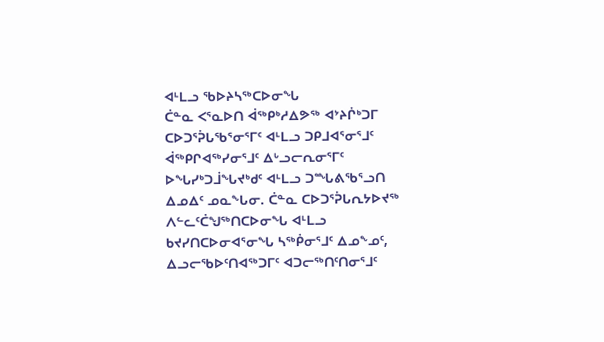ᐊᒻᒪᓗ ᖃᐅᔨᓴᖅᑕᐅᓂᖓ
ᑖᓐᓇ ᐸᕐᓇᐅᑎ ᐋᖅᑭᒃᓱᐃᕗᖅ ᐊᔾᔨᒌᒃᑐᒥ ᑕᐅᑐᕐᕉᒐᖃᕐᓂᕐᒥᑦ ᐊᒻᒪᓗ ᑐᑭᒧᐊᕐᓂᕐᒧᑦ ᐋᖅᑭᒋᐊᖅᓯᓂᕐᒧᑦ ᐃᒡᓗᓕᕆᓂᕐᒥᑦ ᐅᖓᓯᒃᑐᒨᖓᔪᒃᑯᑦ ᐊᒻᒪᓗ ᑐᙵᕕᖃᕐᓗᑎ ᐃᓄᐃᑦ ᓄᓇᖕᒐᓂ. ᑖᓐᓇ ᑕᐅᑐᕐᕉᒐᕆᔭᐅᔪᖅ ᐱᓪᓚᑦᑖᖑᖅᑎᑕᐅᓂᖓ ᐊᒻᒪᓗ ᑲᔪᓯᑎᑕᐅᓂᐊᕐᓂᖓ ᓴᖅᑮᓂᕐᒧᑦ ᐃᓄᖕᓄᑦ, ᐃᓗᓕᖃᐅᑦᑎᐊᖅᑐᒥᑦ ᐊᑐᓕᖅᑎᑦᑎᓂᕐᒧᑦ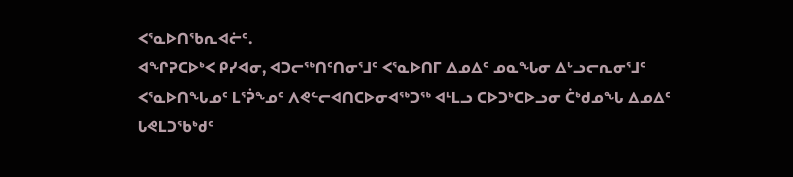ᐸᕐᓇᐅᑎᖃᕆᐊᓖᑦ.
ᐊᖏᕈᑕᐅᒃᐸ ᑭᓯᐊᓂ, ᐊᑐᓕᖅᑎᑦᑎᓂᕐᒧᑦ ᐸᕐᓇᐅᑎᒥ ᐃᓄᐃᑦ ᓄᓇᖕᒐᓂ ᐃᒡᓗᓕᕆᓂᕐᒧᑦ ᐸᕐᓇᐅᑎᖓᓄᑦ ᒪᕐᕉᖕᓄᑦ ᐱᕙᓪᓕᐊᑎᑕᐅᓂᐊᖅᑐᖅ ᐊᒻᒪᓗ ᑕᐅᑐᒃᑕᐅᓗᓂ ᑖᒃᑯᓄᖓ ᐃᓄᐃᑦ ᒐᕙᒪᑐᖃᒃᑯᑦ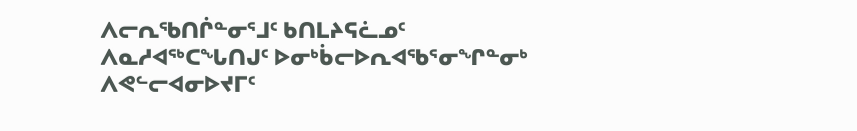ᐱᓕᕆᖃᑎᒌᓐᓂᕐᒧᑦ ᑲᑎᒪᔨᕋᓛᓄᑦ ᐱᓇᓱᐊᖅᑕᖓᑎᒍᑦ ᐅᓂᒃᑳᓕᐅᕆᐊᖃᕐᓂᖏᓐᓂᒃ ᐱᕙᓪᓕᐊᓂᐅᔪᒥᑦ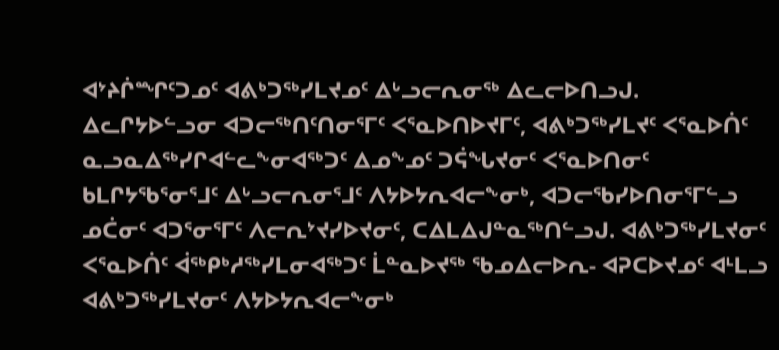ᐊᔾᔨᒌᙱᑦᑐᓄᑦ ᐊᕕᒃᑐᖅᓯᒪᔪᓄᑦ ᐃᒡᓗᓕᕆᓂᖅ ᐃᓚᓕᐅᑎᓗᒍ.
ᐃᓚᒋᔭᐅᓪᓗᓂ ᐊᑐᓕᖅᑎᑦᑎᓂᕐᒥᑦ ᐸᕐᓇᐅᑎᐅᔪᒥᑦ, ᐊᕕᒃᑐᖅᓯᒪᔪᑦ ᐸᕐᓇᐅᑏᑦ ᓇᓗᓇᐃᖅᓯᒋᐊᓪᓚᖕᓂᐊᖅᑐᑦ ᐃᓄᖕᓄᑦ ᑐᕌᖓᔪᓂᑦ ᐸᕐᓇᐅᑎᓂᑦ ᑲᒪᒋᔭᖃᕐᓂᕐᒧᑦ ᐃᒡᓗᓕᕆᓂᕐᒧᑦ ᐱᔭᐅᔭᕆᐊᓕᖕᓂᒃ, ᐊᑐᓕᖃᓯᐅᑎᓂᕐᒥᓪᓗ ᓄᑖᓂᑦ ᐊᑐᕐᓂᕐᒥᑦ ᐱᓕᕆᔾᔪᓯᐅᔪᓂᑦ, ᑕᐃᒪᐃᒍᓐᓇᖅᑎᓪᓗᒍ. ᐊᕕᒃᑐᖅᓯᒪᔪᓂᑦ ᐸᕐᓇᐅᑏᑦ ᐋᖅᑭᒃᓱᖅᓯᒪᓂᐊᖅᑐᑦ ᒫᓐᓇᐅᔪᖅ ᖃᓄᐃᓕᐅᕆ- ᐊᕈᑕᐅᔪᓄᑦ ᐊᒻᒪᓗ ᐊᕕᒃᑐᖅᓯᒪᔪᓂᑦ ᐱᔭᐅᔭᕆᐊᓕᖕᓂᒃ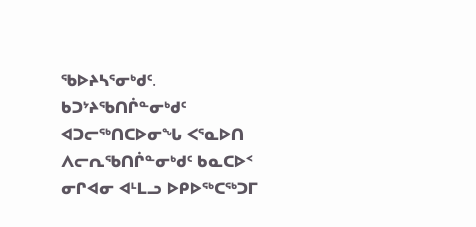ᖃᐅᔨᓴᕐᓂᒃᑯᑦ.
ᑲᑐᔾᔨᖃᑎᒌᓐᓂᒃᑯᑦ ᐊᑐᓕᖅᑎᑕᐅᓂᖓ ᐸᕐᓇᐅᑎ ᐱᓕᕆᖃᑎᒌᓐᓂᒃᑯᑦ ᑲᓇᑕᐅᑉ ᓂᒋᐊᓂ ᐊᒻᒪᓗ ᐅᑭᐅᖅᑕᖅᑐᒥ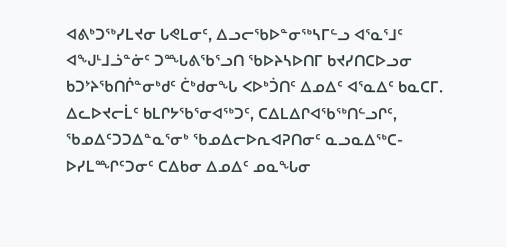ᐊᕕᒃᑐᖅᓯᒪᔪᓂ ᒐᕙᒪᓂᑦ, ᐃᓗᓕᖃᐅᓐᓂᖅᓴᒥᓪᓗ ᐊᕐᓇᕐᒧᑦ ᐊᖑᒻᒧᓘᓐᓃᑦ ᑐᙵᕕᖃᕐᓗᑎ ᖃᐅᔨᓴᐅᑎᒥ ᑲᔪᓯᑎᑕᐅᓗᓂ ᑲᑐᔾᔨᖃᑎᒌᓐᓂᒃᑯᑦ ᑖᒃᑯᓂᖓ ᐸᐅᒃᑑᑎᑦ ᐃᓄᐃᑦ ᐊᕐᓇᐃᑦ ᑲᓇᑕᒥ.
ᐃᓚᐅᔪᓕᒫᑦ ᑲᒪᒋᔭᖃᕐᓂᐊᖅᑐᑦ, ᑕᐃᒪᐃᒋᐊᖃᖅᑎᓪᓗᒋᑦ, ᖃᓄᐃᑦᑐᑐᐃᓐᓇᕐᓂᒃ ᖃᓄᐃᓕᐅᕆᐊᕈᑎᓂᑦ ᓇᓗᓇᐃᖅᑕ- ᐅᓯᒪᙱᑦᑐᓂᑦ ᑕᐃᑲᓂ ᐃᓄᐃᑦ ᓄᓇᖕᒐᓂ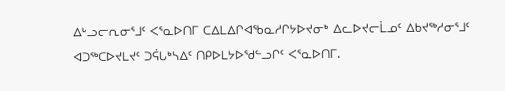ᐃᒡᓗᓕᕆᓂᕐᒧᑦ ᐸᕐᓇᐅᑎᒥ ᑕᐃᒪᐃᒋᐊᖃᓇᓱᒋᔭᐅᔪᓂᒃ ᐃᓚᐅᔪᓕᒫᓄᑦ ᐃᑲᔪᖅᓱᓂᕐᒧᑦ ᐊᑐᖅᑕᐅᔪᒪᔪᑦ ᑐᕌᒐᒃᓴᐃᑦ ᑎᑭᐅᒪᔭᐅᖁᓪᓗᒋᑦ ᐸᕐᓇᐅᑎᒥ.